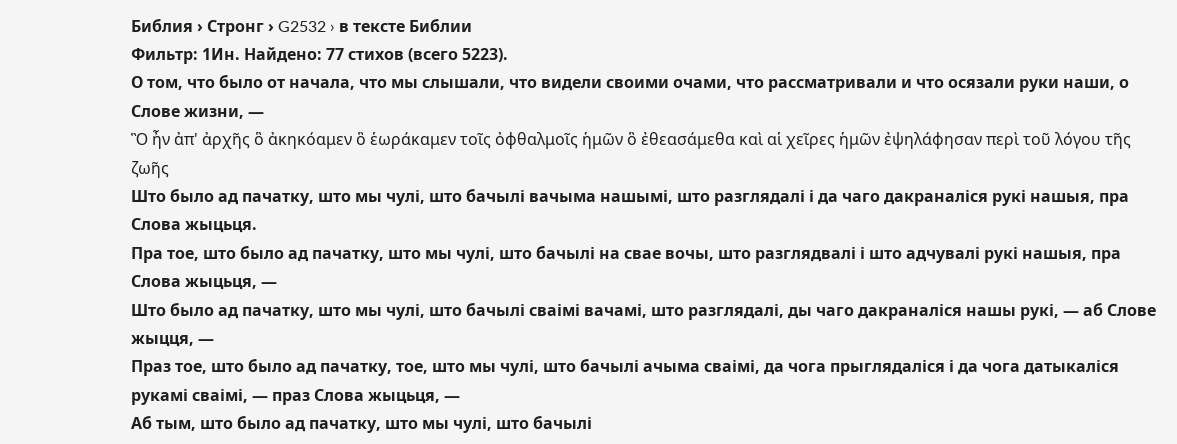Библия › Стронг › G2532 › в тексте Библии
Фильтр: 1Ин. Найдено: 77 стихов (всего 5223).
О том, что было от начала, что мы слышали, что видели своими очами, что рассматривали и что осязали руки наши, о Слове жизни, —
Ὃ ἦν ἀπ' ἀρχῆς ὃ ἀκηκόαμεν ὃ ἑωράκαμεν τοῖς ὀφθαλμοῖς ἡμῶν ὃ ἐθεασάμεθα καὶ αἱ χεῖρες ἡμῶν ἐψηλάφησαν περὶ τοῦ λόγου τῆς ζωῆς
Што было ад пачатку, што мы чулі, што бачылі вачыма нашымі, што разглядалі і да чаго дакраналіся рукі нашыя, пра Слова жыцьця.
Пра тое, што было ад пачатку, што мы чулі, што бачылі на свае вочы, што разглядвалі і што адчувалі рукі нашыя, пра Слова жыцьця, —
Што было ад пачатку, што мы чулі, што бачылі сваімі вачамі, што разглядалі, ды чаго дакраналіся нашы рукі, — аб Слове жыцця, —
Праз тое, што было ад пачатку, тое, што мы чулі, што бачылі ачыма сваімі, да чога прыглядаліся і да чога датыкаліся рукамі сваімі, — праз Слова жыцьця, —
Аб тым, што было ад пачатку, што мы чулі, што бачылі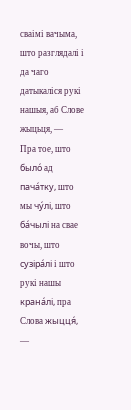сваімі вачыма, што разглядалі і да чаго датыкаліся рукі нашыя, аб Слове жыцьця, —
Пра тое, што было́ ад пача́тку, што мы чу́лі, што ба́чылі на свае вочы, што сузіра́лі і што рукі нашы крана́лі, пра Слова жыцця́, —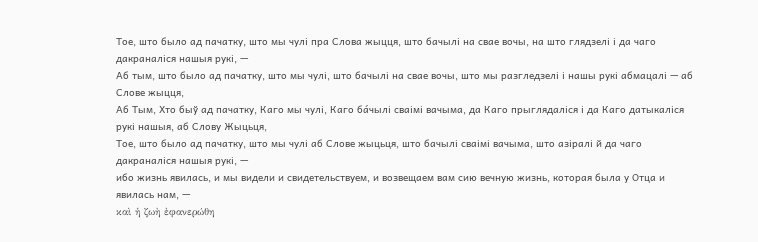Тое, што было ад пачатку, што мы чулі пра Слова жыцця, што бачылі на свае вочы, на што глядзелі і да чаго дакраналіся нашыя рукі, —
Аб тым, што было ад пачатку, што мы чулі, што бачылі на свае вочы, што мы разгледзелі і нашы рукі абмацалі — аб Слове жыцця,
Аб Тым, Хто быў ад пачатку, Каго мы чулі, Каго ба́чылі сваімі вачыма, да Каго прыглядаліся і да Каго датыкаліся рукі нашыя, аб Слову Жыцьця,
Тое, што было ад пачатку, што мы чулі аб Слове жыцьця, што бачылі сваімі вачыма, што азіралі й да чаго дакраналіся нашыя рукі, —
ибо жизнь явилась, и мы видели и свидетельствуем, и возвещаем вам сию вечную жизнь, которая была у Отца и явилась нам, —
καὶ ἡ ζωὴ ἐφανερώθη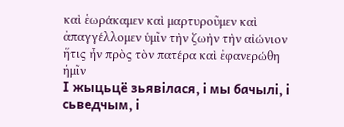καὶ ἑωράκαμεν καὶ μαρτυροῦμεν καὶ ἀπαγγέλλομεν ὑμῖν τὴν ζωὴν τὴν αἰώνιον ἥτις ἦν πρὸς τὸν πατέρα καὶ ἐφανερώθη ἡμῖν
І жыцьцё зьявілася, і мы бачылі, і сьведчым, і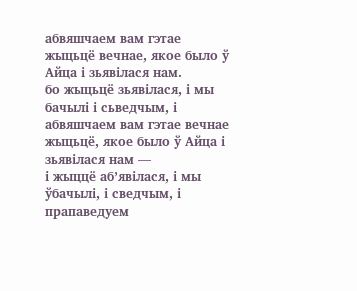абвяшчаем вам гэтае жыцьцё вечнае, якое было ў Айца і зьявілася нам.
бо жыцьцё зьявілася, і мы бачылі і сьведчым, і абвяшчаем вам гэтае вечнае жыцьцё, якое было ў Айца і зьявілася нам —
і жыццё аб’явілася, і мы ўбачылі, і сведчым, і прапаведуем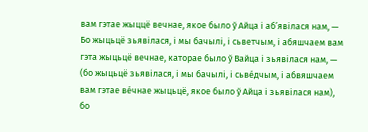вам гэтае жыццё вечнае, якое было ў Айца і аб’явілася нам, —
Бо жыцьцё зьявілася, і мы бачылі, і сьветчым, і абяшчаем вам гэта жыцьцё вечнае, каторае было ў Вайца і зьявілася нам, —
(бо жыцьцё зьявілася, і мы бачылі, і сьве́дчым, і абвяшчаем вам гэтае ве́чнае жыцьцё, якое было ў Айца і зьявілася нам),
бо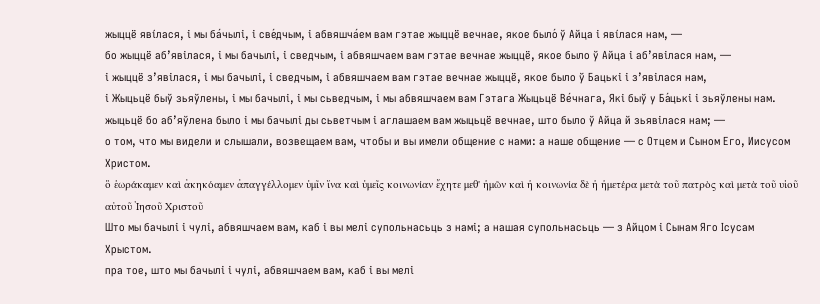жыццё явíлася, і мы ба́чылі, і све́дчым, і абвяшча́ем вам гэтае жыццё вечнае, якое было́ ў Айца і явíлася нам, —
бо жыццё аб’явілася, і мы бачылі, і сведчым, і абвяшчаем вам гэтае вечнае жыццё, якое было ў Айца і аб’явілася нам, —
і жыццё з’явілася, і мы бачылі, і сведчым, і абвяшчаем вам гэтае вечнае жыццё, якое было ў Бацькі і з’явілася нам,
і Жыцьцё быў зьяўлены, і мы бачылі, і мы сьведчым, і мы абвяшчаем вам Гэтага Жыцьцё Ве́чнага, Які быў у Ба́цькі і зьяўлены нам.
жыцьцё бо аб’яўлена было і мы бачылі ды сьветчым і аглашаем вам жыцьцё вечнае, што было ў Айца й зьявілася нам; —
о том, что мы видели и слышали, возвещаем вам, чтобы и вы имели общение с нами: а наше общение — с Отцем и Сыном Его, Иисусом Христом.
ὃ ἑωράκαμεν καὶ ἀκηκόαμεν ἀπαγγέλλομεν ὑμῖν ἵνα καὶ ὑμεῖς κοινωνίαν ἔχητε μεθ' ἡμῶν καὶ ἡ κοινωνία δὲ ἡ ἡμετέρα μετὰ τοῦ πατρὸς καὶ μετὰ τοῦ υἱοῦ αὐτοῦ Ἰησοῦ Χριστοῦ
Што мы бачылі і чулі, абвяшчаем вам, каб і вы мелі супольнасьць з намі; а нашая супольнасьць — з Айцом і Сынам Яго Ісусам Хрыстом.
пра тое, што мы бачылі і чулі, абвяшчаем вам, каб і вы мелі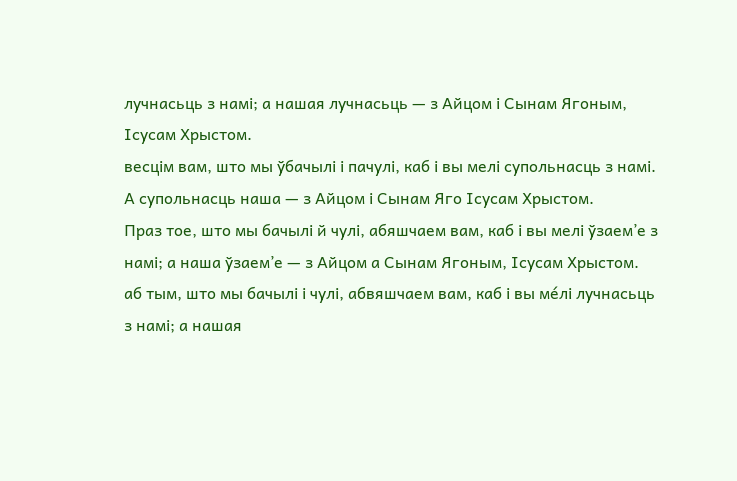лучнасьць з намі; а нашая лучнасьць — з Айцом і Сынам Ягоным, Ісусам Хрыстом.
весцім вам, што мы ўбачылі і пачулі, каб і вы мелі супольнасць з намі. А супольнасць наша — з Айцом і Сынам Яго Ісусам Хрыстом.
Праз тое, што мы бачылі й чулі, абяшчаем вам, каб і вы мелі ўзаем’е з намі; а наша ўзаем’е — з Айцом а Сынам Ягоным, Ісусам Хрыстом.
аб тым, што мы бачылі і чулі, абвяшчаем вам, каб і вы ме́лі лучнасьць з намі; а нашая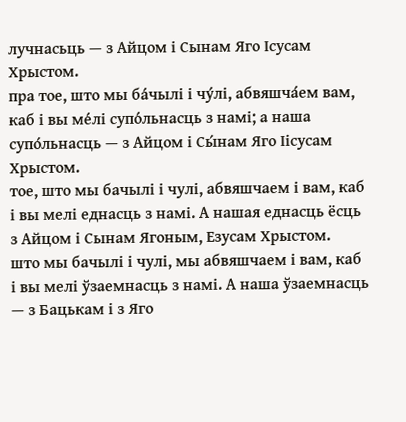лучнасьць — з Айцом і Сынам Яго Ісусам Хрыстом.
пра тое, што мы ба́чылі і чу́лі, абвяшча́ем вам, каб і вы ме́лі супо́льнасць з намі; а наша супо́льнасць — з Айцом і Сы́нам Яго Іісусам Хрыстом.
тое, што мы бачылі і чулі, абвяшчаем і вам, каб і вы мелі еднасць з намі. А нашая еднасць ёсць з Айцом і Сынам Ягоным, Езусам Хрыстом.
што мы бачылі і чулі, мы абвяшчаем і вам, каб і вы мелі ўзаемнасць з намі. А наша ўзаемнасць — з Бацькам і з Яго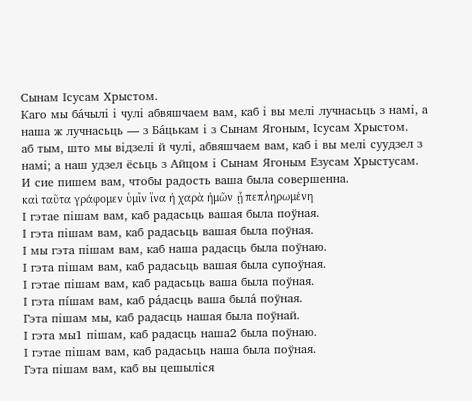Сынам Ісусам Хрыстом.
Каго мы ба́чылі і чулі абвяшчаем вам, каб і вы мелі лучнасьць з намі, а наша ж лучнасьць — з Ба́цькам і з Сынам Ягоным, Ісусам Хрыстом.
аб тым, што мы відзелі й чулі, абвяшчаем вам, каб і вы мелі суудзел з намі; а наш удзел ёсьць з Айцом і Сынам Ягоным Езусам Хрыстусам.
И сие пишем вам, чтобы радость ваша была совершенна.
καὶ ταῦτα γράφομεν ὑμῖν ἵνα ἡ χαρὰ ἡμῶν ᾖ πεπληρωμένη
І гэтае пішам вам, каб радасьць вашая была поўная.
І гэта пішам вам, каб радасьць вашая была поўная.
І мы гэта пішам вам, каб наша радасць была поўнаю.
І гэта пішам вам, каб радасьць вашая была супоўная.
І гэтае пішам вам, каб радасьць ваша была поўная.
І гэта пíшам вам, каб ра́дасць ваша была́ поўная.
Гэта пішам мы, каб радасць нашая была поўнай.
І гэта мы1 пішам, каб радасць наша2 была поўнаю.
І гэтае пішам вам, каб радасьць наша была поўная.
Гэта пішам вам, каб вы цешыліся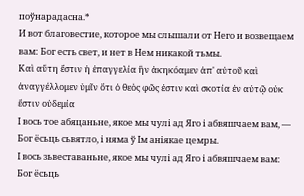поўнарадасна.*
И вот благовестие, которое мы слышали от Него и возвещаем вам: Бог есть свет, и нет в Нем никакой тьмы.
Καὶ αὕτη ἔστιν ἡ ἐπαγγελία ἣν ἀκηκόαμεν ἀπ' αὐτοῦ καὶ ἀναγγέλλομεν ὑμῖν ὅτι ὁ θεὸς φῶς ἐστιν καὶ σκοτία ἐν αὐτῷ οὐκ ἔστιν οὐδεμία
І вось тое абяцаньне, якое мы чулі ад Яго і абвяшчаем вам, — Бог ёсьць сьвятло, і няма ў Ім аніякае цемры.
І вось зьвеставаньне, якое мы чулі ад Яго і абвяшчаем вам: Бог ёсьць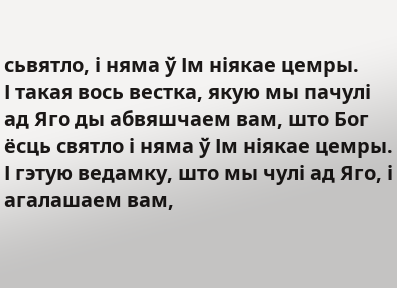сьвятло, і няма ў Ім ніякае цемры.
І такая вось вестка, якую мы пачулі ад Яго ды абвяшчаем вам, што Бог ёсць святло і няма ў Ім ніякае цемры.
І гэтую ведамку, што мы чулі ад Яго, і агалашаем вам,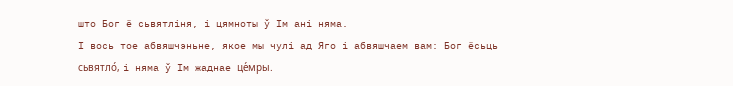што Бог ё сьвятліня, і цямноты ў Ім ані няма.
І вось тое абвяшчэньне, якое мы чулі ад Яго і абвяшчаем вам: Бог ёсьць сьвятло́, і няма ў Ім жаднае це́мры.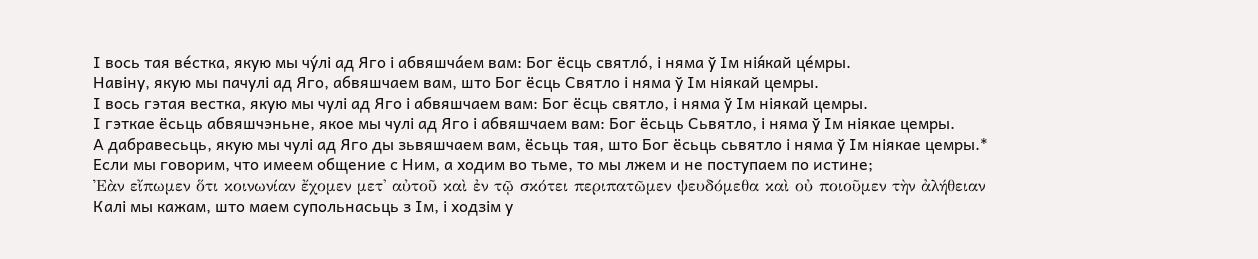І вось тая ве́стка, якую мы чу́лі ад Яго і абвяшча́ем вам: Бог ёсць святло́, і няма ў Ім нія́кай це́мры.
Навіну, якую мы пачулі ад Яго, абвяшчаем вам, што Бог ёсць Святло і няма ў Ім ніякай цемры.
І вось гэтая вестка, якую мы чулі ад Яго і абвяшчаем вам: Бог ёсць святло, і няма ў Ім ніякай цемры.
І гэткае ёсьць абвяшчэньне, якое мы чулі ад Яго і абвяшчаем вам: Бог ёсьць Сьвятло, і няма ў Ім ніякае цемры.
А дабравесьць, якую мы чулі ад Яго ды зьвяшчаем вам, ёсьць тая, што Бог ёсьць сьвятло і няма ў Ім ніякае цемры.*
Если мы говорим, что имеем общение с Ним, а ходим во тьме, то мы лжем и не поступаем по истине;
Ἐὰν εἴπωμεν ὅτι κοινωνίαν ἔχομεν μετ' αὐτοῦ καὶ ἐν τῷ σκότει περιπατῶμεν ψευδόμεθα καὶ οὐ ποιοῦμεν τὴν ἀλήθειαν
Калі мы кажам, што маем супольнасьць з Ім, і ходзім у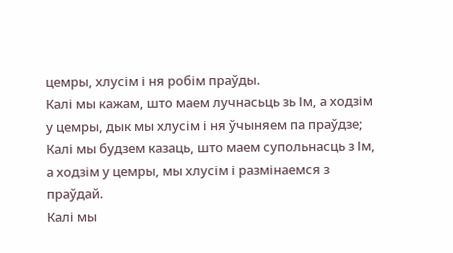цемры, хлусім і ня робім праўды.
Калі мы кажам, што маем лучнасьць зь Ім, а ходзім у цемры, дык мы хлусім і ня ўчыняем па праўдзе;
Калі мы будзем казаць, што маем супольнасць з Ім, а ходзім у цемры, мы хлусім і размінаемся з праўдай.
Калі мы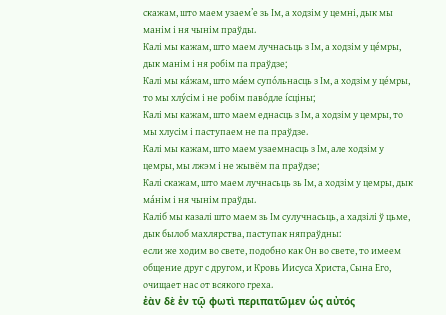скажам, што маем узаем’е зь Ім, а ходзім у цемні, дык мы манім і ня чынім праўды.
Калі мы кажам, што маем лучнасьць з Ім, а ходзім у це́мры, дык манім і ня робім па праўдзе;
Калі мы ка́жам, што ма́ем супо́льнасць з Ім, а ходзім у це́мры, то мы хлу́сім і не робім паво́дле íсціны;
Калі мы кажам, што маем еднасць з Ім, а ходзім у цемры, то мы хлусім і паступаем не па праўдзе.
Калі мы кажам, што маем узаемнасць з Ім, але ходзім у цемры, мы лжэм і не жывём па праўдзе;
Калі скажам, што маем лучнасьць зь Ім, а ходзім у цемры, дык ма́нім і ня чынім праўды.
Каліб мы казалі што маем зь Ім сулучнасьць, а хадзілі ў цьме, дык былоб махлярства, паступак няпраўдны:
если же ходим во свете, подобно как Он во свете, то имеем общение друг с другом, и Кровь Иисуса Христа, Сына Его, очищает нас от всякого греха.
ἐὰν δὲ ἐν τῷ φωτὶ περιπατῶμεν ὡς αὐτός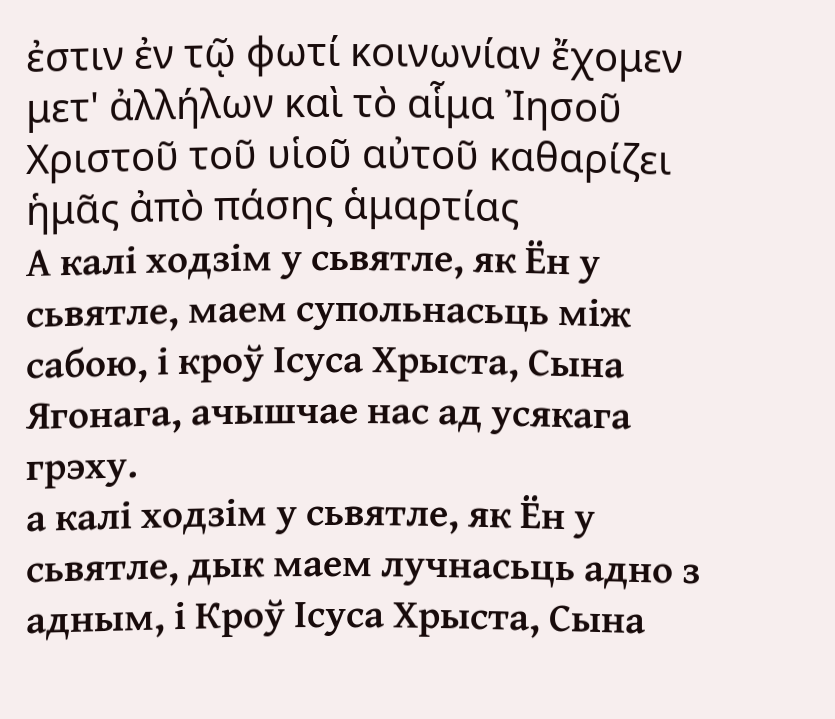ἐστιν ἐν τῷ φωτί κοινωνίαν ἔχομεν μετ' ἀλλήλων καὶ τὸ αἷμα Ἰησοῦ Χριστοῦ τοῦ υἱοῦ αὐτοῦ καθαρίζει ἡμᾶς ἀπὸ πάσης ἁμαρτίας
А калі ходзім у сьвятле, як Ён у сьвятле, маем супольнасьць між сабою, і кроў Ісуса Хрыста, Сына Ягонага, ачышчае нас ад усякага грэху.
а калі ходзім у сьвятле, як Ён у сьвятле, дык маем лучнасьць адно з адным, і Кроў Ісуса Хрыста, Сына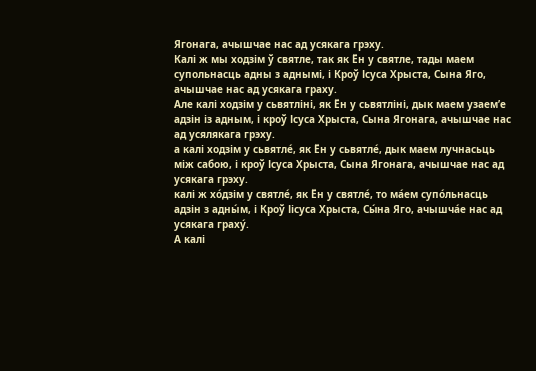Ягонага, ачышчае нас ад усякага грэху.
Калі ж мы ходзім ў святле, так як Ён у святле, тады маем супольнасць адны з аднымі, і Кроў Ісуса Хрыста, Сына Яго, ачышчае нас ад усякага граху.
Але калі ходзім у сьвятліні, як Ён у сьвятліні, дык маем узаем’е адзін із адным, і кроў Ісуса Хрыста, Сына Ягонага, ачышчае нас ад усялякага грэху.
а калі ходзім у сьвятле́, як Ён у сьвятле́, дык маем лучнасьць між сабою, і кроў Ісуса Хрыста, Сына Ягонага, ачышчае нас ад усякага грэху.
калі ж хо́дзім у святле́, як Ён у святле́, то ма́ем супо́льнасць адзін з адны́м, і Кроў Іісуса Хрыста, Сы́на Яго, ачышча́е нас ад усякага граху́.
А калі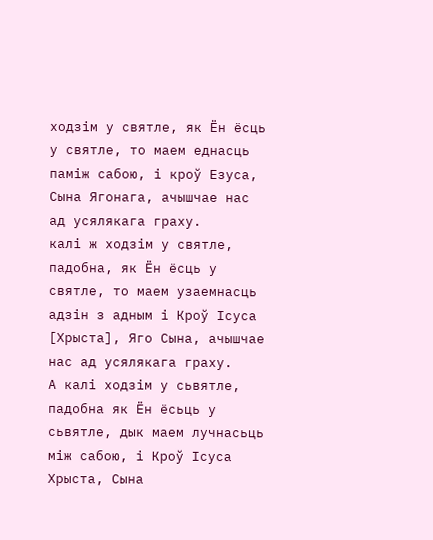ходзім у святле, як Ён ёсць у святле, то маем еднасць паміж сабою, і кроў Езуса, Сына Ягонага, ачышчае нас ад усялякага граху.
калі ж ходзім у святле, падобна, як Ён ёсць у святле, то маем узаемнасць адзін з адным і Кроў Ісуса [Хрыста], Яго Сына, ачышчае нас ад усялякага граху.
А калі ходзім у сьвятле, падобна як Ён ёсьць у сьвятле, дык маем лучнасьць між сабою, і Кроў Ісуса Хрыста, Сына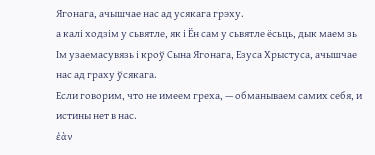Ягонага, ачышчае нас ад усякага грэху.
а калі ходзім у сьвятле, як і Ён сам у сьвятле ёсьць, дык маем зь Ім узаемасувязь і кроў Сына Ягонага, Езуса Хрыстуса, ачышчае нас ад граху ўсякага.
Если говорим, что не имеем греха, — обманываем самих себя, и истины нет в нас.
ἐὰν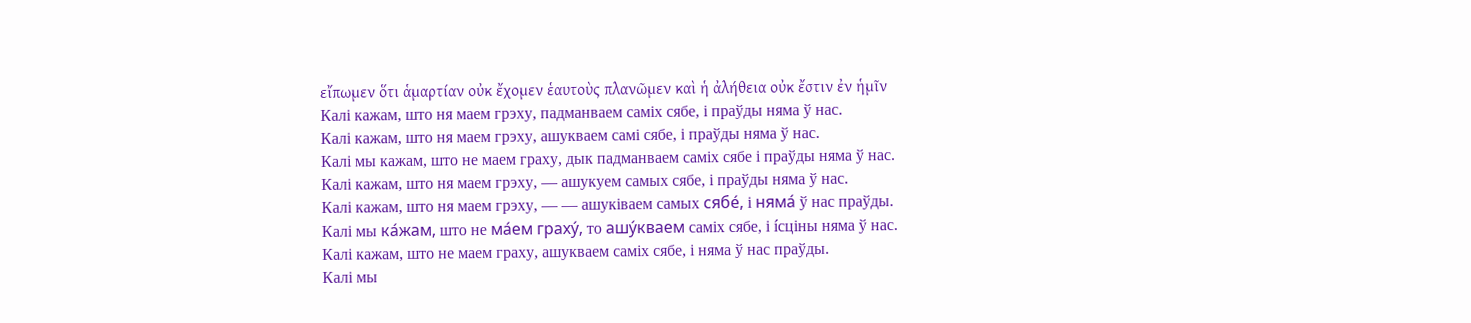εἴπωμεν ὅτι ἁμαρτίαν οὐκ ἔχομεν ἑαυτοὺς πλανῶμεν καὶ ἡ ἀλήθεια οὐκ ἔστιν ἐν ἡμῖν
Калі кажам, што ня маем грэху, падманваем саміх сябе, і праўды няма ў нас.
Калі кажам, што ня маем грэху, ашукваем самі сябе, і праўды няма ў нас.
Калі мы кажам, што не маем граху, дык падманваем саміх сябе і праўды няма ў нас.
Калі кажам, што ня маем грэху, — ашукуем самых сябе, і праўды няма ў нас.
Калі кажам, што ня маем грэху, — — ашуківаем самых сябе́, і няма́ ў нас праўды.
Калі мы ка́жам, што не ма́ем граху́, то ашу́кваем саміх сябе, і íсціны няма ў нас.
Калі кажам, што не маем граху, ашукваем саміх сябе, і няма ў нас праўды.
Калі мы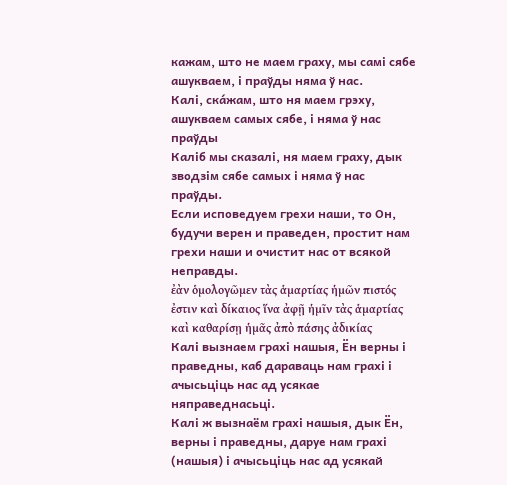кажам, што не маем граху, мы самі сябе ашукваем, і праўды няма ў нас.
Калі, ска́жам, што ня маем грэху, ашукваем самых сябе, і няма ў нас праўды
Каліб мы сказалі, ня маем граху, дык зводзім сябе самых і няма ў нас праўды.
Если исповедуем грехи наши, то Он, будучи верен и праведен, простит нам грехи наши и очистит нас от всякой неправды.
ἐὰν ὁμολογῶμεν τὰς ἁμαρτίας ἡμῶν πιστός ἐστιν καὶ δίκαιος ἵνα ἀφῇ ἡμῖν τὰς ἁμαρτίας καὶ καθαρίσῃ ἡμᾶς ἀπὸ πάσης ἀδικίας
Калі вызнаем грахі нашыя, Ён верны і праведны, каб дараваць нам грахі і ачысьціць нас ад усякае няправеднасьці.
Калі ж вызнаём грахі нашыя, дык Ён, верны і праведны, даруе нам грахі (нашыя) і ачысьціць нас ад усякай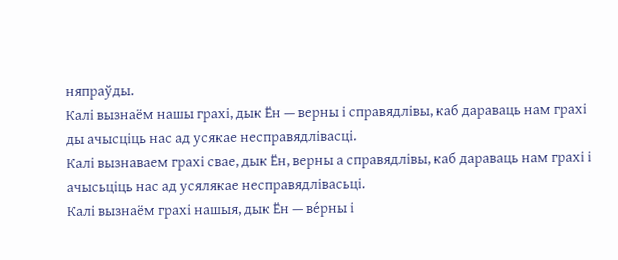няпраўды.
Калі вызнаём нашы грахі, дык Ён — верны і справядлівы, каб дараваць нам грахі ды ачысціць нас ад усякае несправядлівасці.
Калі вызнаваем грахі свае, дык Ён, верны а справядлівы, каб дараваць нам грахі і ачысьціць нас ад усялякае несправядлівасьці.
Калі вызнаём грахі нашыя, дык Ён — ве́рны і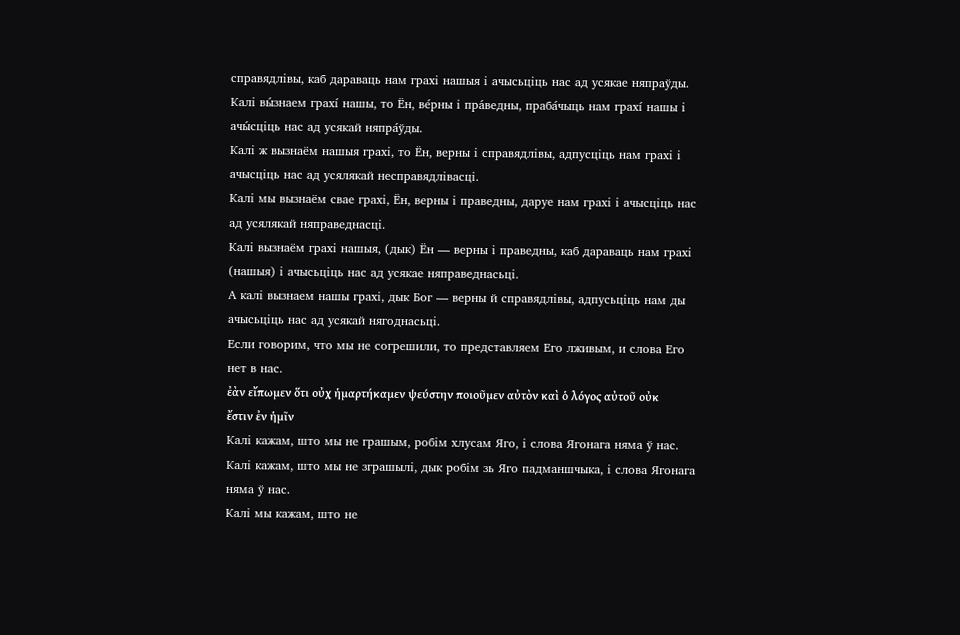справядлівы, каб дараваць нам грахі нашыя і ачысьціць нас ад усякае няпраўды.
Калі вы́знаем грахí нашы, то Ён, ве́рны і пра́ведны, праба́чыць нам грахí нашы і ачы́сціць нас ад усякай няпра́ўды.
Калі ж вызнаём нашыя грахі, то Ён, верны і справядлівы, адпусціць нам грахі і ачысціць нас ад усялякай несправядлівасці.
Калі мы вызнаём свае грахі, Ён, верны і праведны, даруе нам грахі і ачысціць нас ад усялякай няправеднасці.
Калі вызнаём грахі нашыя, (дык) Ён — верны і праведны, каб дараваць нам грахі (нашыя) і ачысьціць нас ад усякае няправеднасьці.
А калі вызнаем нашы грахі, дык Бог — верны й справядлівы, адпусьціць нам ды ачысьціць нас ад усякай нягоднасьці.
Если говорим, что мы не согрешили, то представляем Его лживым, и слова Его нет в нас.
ἐὰν εἴπωμεν ὅτι οὐχ ἡμαρτήκαμεν ψεύστην ποιοῦμεν αὐτὸν καὶ ὁ λόγος αὐτοῦ οὐκ ἔστιν ἐν ἡμῖν
Калі кажам, што мы не грашым, робім хлусам Яго, і слова Ягонага няма ў нас.
Калі кажам, што мы не зграшылі, дык робім зь Яго падманшчыка, і слова Ягонага няма ў нас.
Калі мы кажам, што не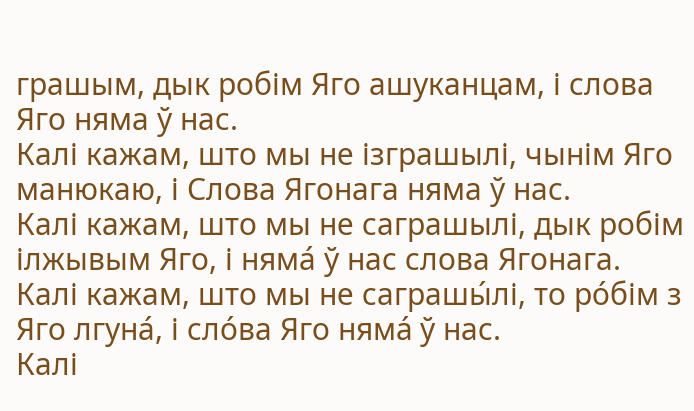грашым, дык робім Яго ашуканцам, і слова Яго няма ў нас.
Калі кажам, што мы не ізграшылі, чынім Яго манюкаю, і Слова Ягонага няма ў нас.
Калі кажам, што мы не саграшылі, дык робім ілжывым Яго, і няма́ ў нас слова Ягонага.
Калі кажам, што мы не саграшы́лі, то ро́бім з Яго лгуна́, і сло́ва Яго няма́ ў нас.
Калі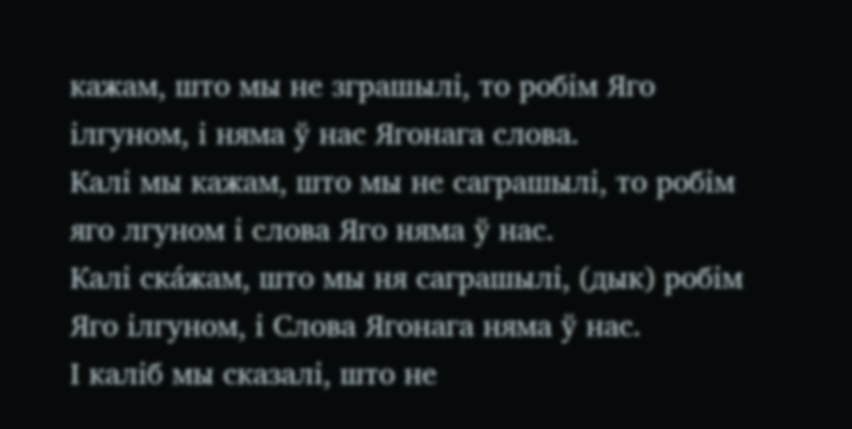кажам, што мы не зграшылі, то робім Яго ілгуном, і няма ў нас Ягонага слова.
Калі мы кажам, што мы не саграшылі, то робім яго лгуном і слова Яго няма ў нас.
Калі ска́жам, што мы ня саграшылі, (дык) робім Яго ілгуном, і Слова Ягонага няма ў нас.
І каліб мы сказалі, што не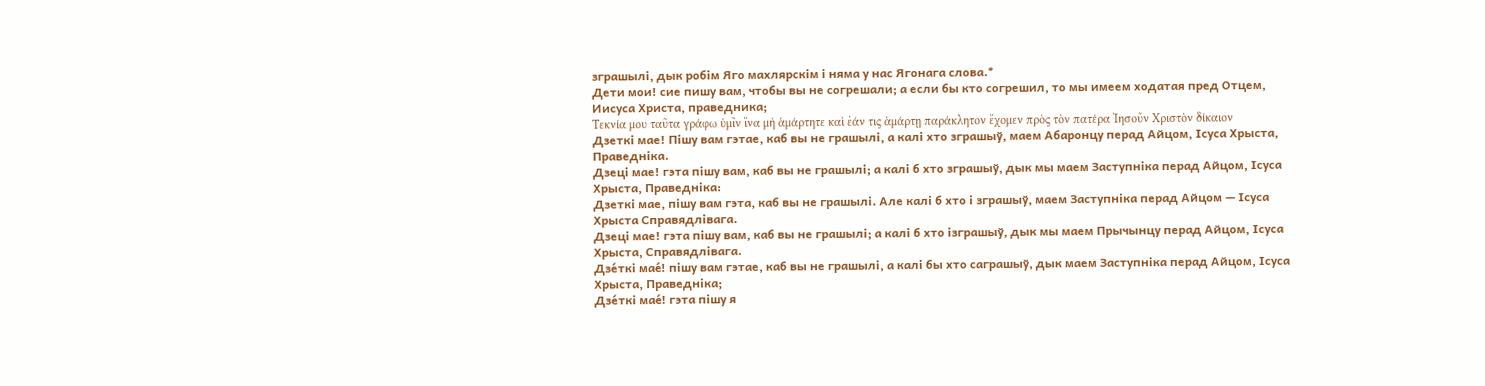зграшылі, дык робім Яго махлярскім і няма у нас Ягонага слова.*
Дети мои! сие пишу вам, чтобы вы не согрешали; а если бы кто согрешил, то мы имеем ходатая пред Отцем, Иисуса Христа, праведника;
Τεκνία μου ταῦτα γράφω ὑμῖν ἵνα μὴ ἁμάρτητε καὶ ἐάν τις ἁμάρτῃ παράκλητον ἔχομεν πρὸς τὸν πατέρα Ἰησοῦν Χριστὸν δίκαιον
Дзеткі мае! Пішу вам гэтае, каб вы не грашылі, а калі хто зграшыў, маем Абаронцу перад Айцом, Ісуса Хрыста, Праведніка.
Дзеці мае! гэта пішу вам, каб вы не грашылі; а калі б хто зграшыў, дык мы маем Заступніка перад Айцом, Ісуса Хрыста, Праведніка:
Дзеткі мае, пішу вам гэта, каб вы не грашылі. Але калі б хто і зграшыў, маем Заступніка перад Айцом — Ісуса Хрыста Справядлівага.
Дзеці мае! гэта пішу вам, каб вы не грашылі; а калі б хто ізграшыў, дык мы маем Прычынцу перад Айцом, Ісуса Хрыста, Справядлівага.
Дзе́ткі мае́! пішу вам гэтае, каб вы не грашылі, а калі бы хто саграшыў, дык маем Заступніка перад Айцом, Ісуса Хрыста, Праведніка;
Дзе́ткі мае́! гэта пішу я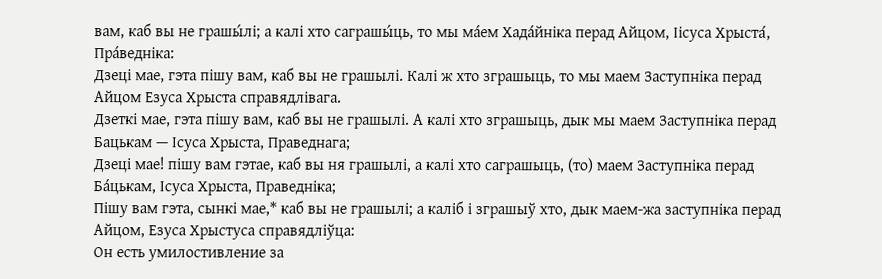вам, каб вы не грашы́лі; а калі хто саграшы́ць, то мы ма́ем Хада́йніка перад Айцом, Іісуса Хрыста́, Пра́ведніка:
Дзеці мае, гэта пішу вам, каб вы не грашылі. Калі ж хто зграшыць, то мы маем Заступніка перад Айцом Езуса Хрыста справядлівага.
Дзеткі мае, гэта пішу вам, каб вы не грашылі. А калі хто зграшыць, дык мы маем Заступніка перад Бацькам — Ісуса Хрыста, Праведнага;
Дзеці мае! пішу вам гэтае, каб вы ня грашылі, а калі хто саграшыць, (то) маем Заступніка перад Ба́цькам, Ісуса Хрыста, Праведніка;
Пішу вам гэта, сынкі мае,* каб вы не грашылі; а каліб і зграшыў хто, дык маем-жа заступніка перад Айцом, Езуса Хрыстуса справядліўца:
Он есть умилостивление за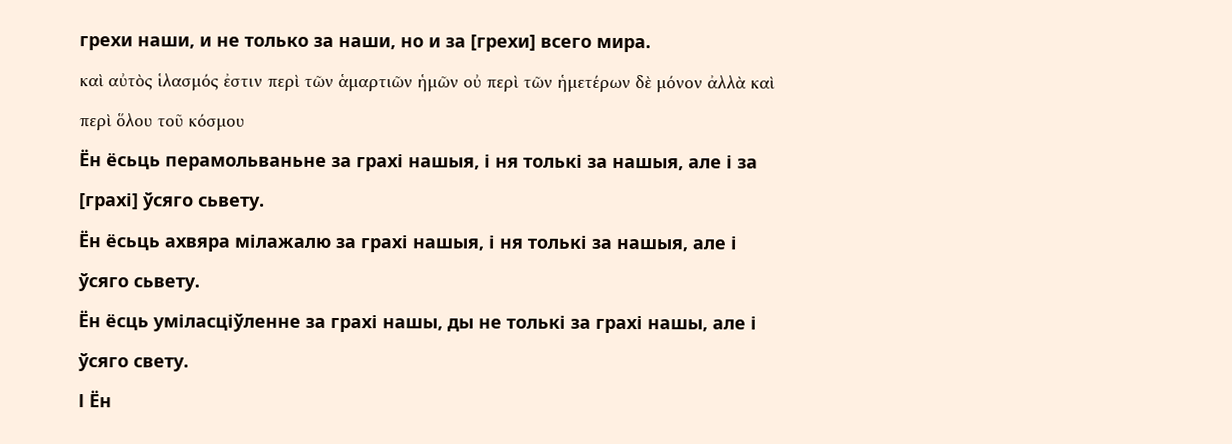грехи наши, и не только за наши, но и за [грехи] всего мира.
καὶ αὐτὸς ἱλασμός ἐστιν περὶ τῶν ἁμαρτιῶν ἡμῶν οὐ περὶ τῶν ἡμετέρων δὲ μόνον ἀλλὰ καὶ περὶ ὅλου τοῦ κόσμου
Ён ёсьць перамольваньне за грахі нашыя, і ня толькі за нашыя, але і за [грахі] ўсяго сьвету.
Ён ёсьць ахвяра мілажалю за грахі нашыя, і ня толькі за нашыя, але і ўсяго сьвету.
Ён ёсць уміласціўленне за грахі нашы, ды не толькі за грахі нашы, але і ўсяго свету.
І Ён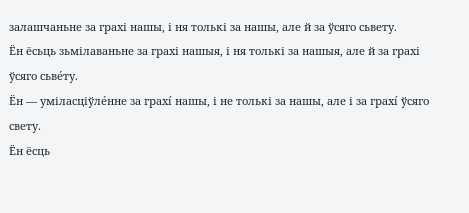залашчаньне за грахі нашы, і ня толькі за нашы, але й за ўсяго сьвету.
Ён ёсьць зьмілаваньне за грахі нашыя, і ня толькі за нашыя, але й за грахі ўсяго сьве́ту.
Ён — уміласціўле́нне за грахí нашы, і не толькі за нашы, але і за грахí ўсяго свету.
Ён ёсць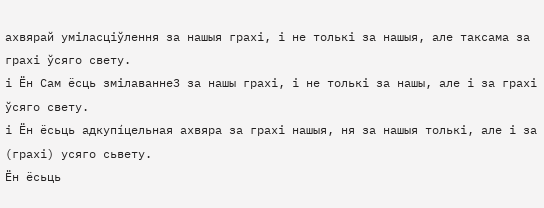ахвярай уміласціўлення за нашыя грахі, і не толькі за нашыя, але таксама за грахі ўсяго свету.
і Ён Сам ёсць змілаванне3 за нашы грахі, і не толькі за нашы, але і за грахі ўсяго свету.
і Ён ёсьць адкупíцельная ахвяра за грахі нашыя, ня за нашыя толькі, але і за (грахі) усяго сьвету.
Ён ёсьць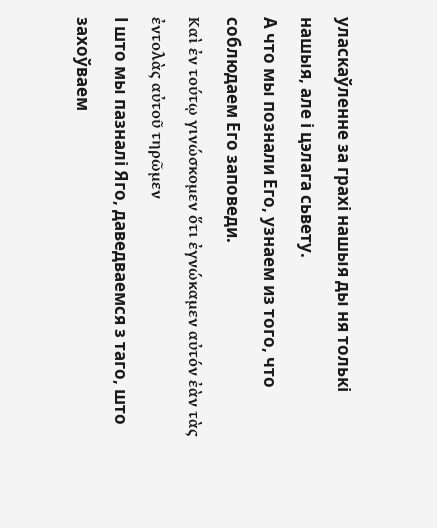уласкаўленне за грахі нашыя ды ня толькі нашыя, але і цэлага сьвету.
А что мы познали Его, узнаем из того, что соблюдаем Его заповеди.
Καὶ ἐν τούτῳ γινώσκομεν ὅτι ἐγνώκαμεν αὐτόν ἐὰν τὰς ἐντολὰς αὐτοῦ τηρῶμεν
І што мы пазналі Яго, даведваемся з таго, што захоўваем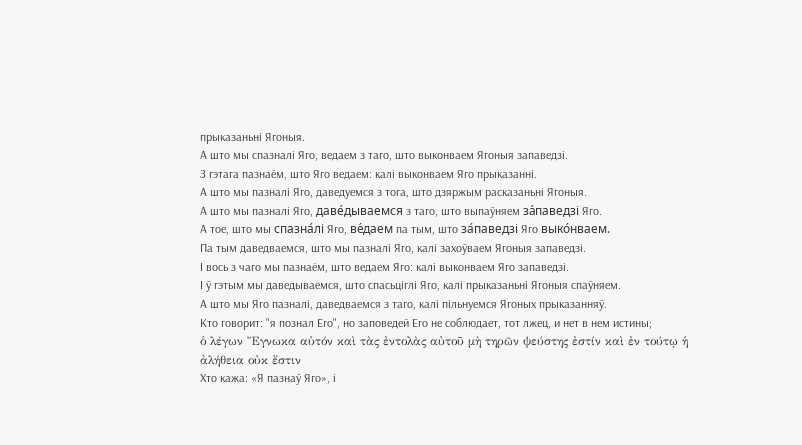прыказаньні Ягоныя.
А што мы спазналі Яго, ведаем з таго, што выконваем Ягоныя запаведзі.
З гэтага пазнаём, што Яго ведаем: калі выконваем Яго прыказанні.
А што мы пазналі Яго, даведуемся з тога, што дзяржым расказаньні Ягоныя.
А што мы пазналі Яго, даве́дываемся з таго, што выпаўняем за́паведзі Яго.
А тое, што мы спазна́лі Яго, ве́даем па тым, што за́паведзі Яго выко́нваем.
Па тым даведваемся, што мы пазналі Яго, калі захоўваем Ягоныя запаведзі.
І вось з чаго мы пазнаём, што ведаем Яго: калі выконваем Яго запаведзі.
І ў гэтым мы даведываемся, што спасьціглі Яго, калі прыказаньні Ягоныя спаўняем.
А што мы Яго пазналі, даведваемся з таго, калі пільнуемся Ягоных прыказанняў.
Кто говорит: "я познал Его", но заповедей Его не соблюдает, тот лжец, и нет в нем истины;
ὁ λέγων Ἔγνωκα αὐτόν καὶ τὰς ἐντολὰς αὐτοῦ μὴ τηρῶν ψεύστης ἐστίν καὶ ἐν τούτῳ ἡ ἀλήθεια οὐκ ἔστιν
Хто кажа: «Я пазнаў Яго», і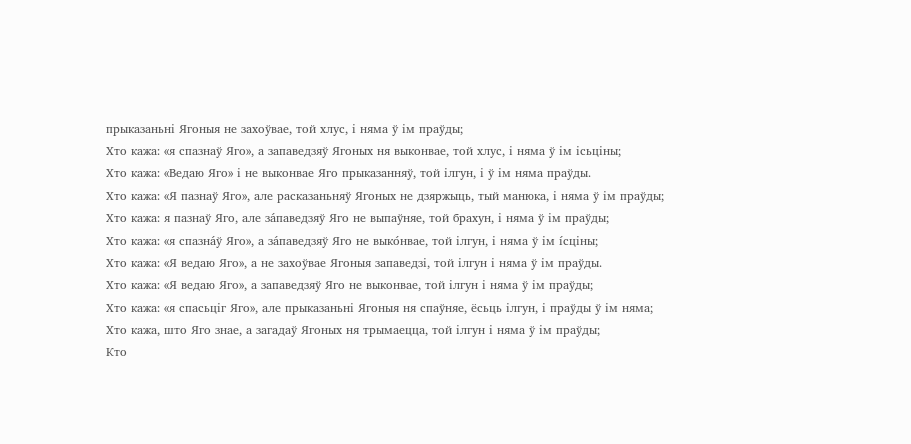прыказаньні Ягоныя не захоўвае, той хлус, і няма ў ім праўды;
Хто кажа: «я спазнаў Яго», а запаведзяў Ягоных ня выконвае, той хлус, і няма ў ім ісьціны;
Хто кажа: «Ведаю Яго» і не выконвае Яго прыказанняў, той ілгун, і ў ім няма праўды.
Хто кажа: «Я пазнаў Яго», але расказаньняў Ягоных не дзяржыць, тый манюка, і няма ў ім праўды;
Хто кажа: я пазнаў Яго, але за́паведзяў Яго не выпаўняе, той брахун, і няма ў ім праўды;
Хто кажа: «я спазна́ў Яго», а за́паведзяў Яго не выко́нвае, той ілгун, і няма ў ім íсціны;
Хто кажа: «Я ведаю Яго», а не захоўвае Ягоныя запаведзі, той ілгун і няма ў ім праўды.
Хто кажа: «Я ведаю Яго», а запаведзяў Яго не выконвае, той ілгун і няма ў ім праўды;
Хто кажа: «я спасьціг Яго», але прыказаньні Ягоныя ня спаўняе, ёсьць ілгун, і праўды ў ім няма;
Хто кажа, што Яго знае, а загадаў Ягоных ня трымаецца, той ілгун і няма ў ім праўды;
Кто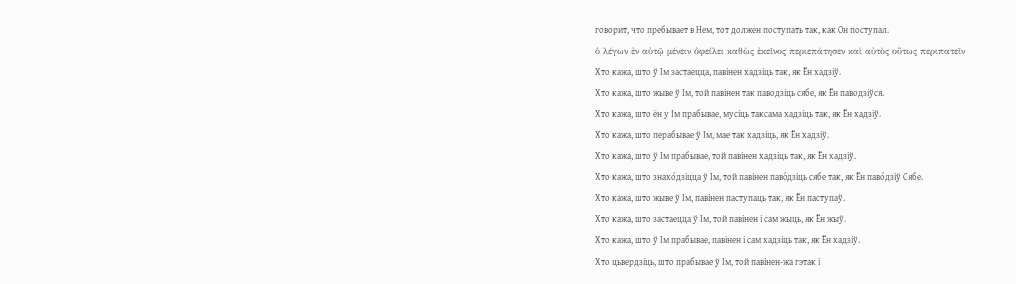говорит, что пребывает в Нем, тот должен поступать так, как Он поступал.
ὁ λέγων ἐν αὐτῷ μένειν ὀφείλει καθὼς ἐκεῖνος περιεπάτησεν καὶ αὐτὸς οὕτως περιπατεῖν
Хто кажа, што ў Ім застаецца, павінен хадзіць так, як Ён хадзіў.
Хто кажа, што жыве ў Ім, той павінен так паводзіць сябе, як Ён паводзіўся.
Хто кажа, што ён у Ім прабывае, мусіць таксама хадзіць так, як Ён хадзіў.
Хто кажа, што перабывае ў Ім, мае так хадзіць, як Ён хадзіў.
Хто кажа, што ў Ім прабывае, той павінен хадзіць так, як Ён хадзіў.
Хто кажа, што знахо́дзіцца ў Ім, той павінен паво́дзіць сябе так, як Ён паво́дзіў Сябе.
Хто кажа, што жыве ў Ім, павінен паступаць так, як Ён паступаў.
Хто кажа, што застаецца ў Ім, той павінен і сам жыць, як Ён жыў.
Хто кажа, што ў Ім прабывае, павінен і сам хадзіць так, як Ён хадзіў.
Хто цьвердзіць, што прабывае ў Ім, той павінен-жа гэтак і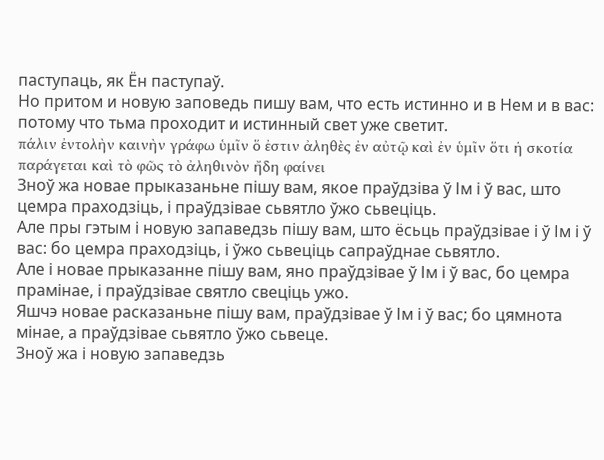паступаць, як Ён паступаў.
Но притом и новую заповедь пишу вам, что есть истинно и в Нем и в вас: потому что тьма проходит и истинный свет уже светит.
πάλιν ἐντολὴν καινὴν γράφω ὑμῖν ὅ ἐστιν ἀληθὲς ἐν αὐτῷ καὶ ἐν ὑμῖν ὅτι ἡ σκοτία παράγεται καὶ τὸ φῶς τὸ ἀληθινὸν ἤδη φαίνει
Зноў жа новае прыказаньне пішу вам, якое праўдзіва ў Ім і ў вас, што цемра праходзіць, і праўдзівае сьвятло ўжо сьвеціць.
Але пры гэтым і новую запаведзь пішу вам, што ёсьць праўдзівае і ў Ім і ў вас: бо цемра праходзіць, і ўжо сьвеціць сапраўднае сьвятло.
Але і новае прыказанне пішу вам, яно праўдзівае ў Ім і ў вас, бо цемра прамінае, і праўдзівае святло свеціць ужо.
Яшчэ новае расказаньне пішу вам, праўдзівае ў Ім і ў вас; бо цямнота мінае, а праўдзівае сьвятло ўжо сьвеце.
Зноў жа і новую запаведзь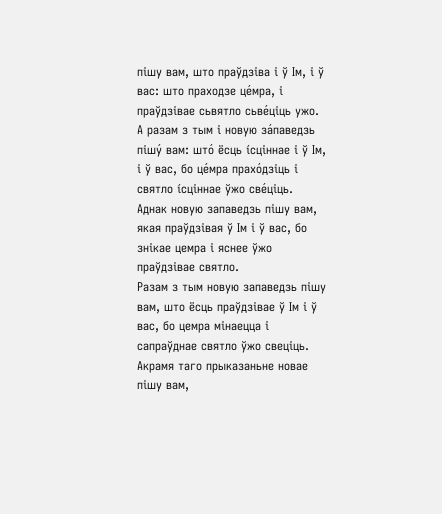пішу вам, што праўдзіва і ў Ім, і ў вас: што праходзе це́мра, і праўдзівае сьвятло сьве́ціць ужо.
А разам з тым і новую за́паведзь пішу́ вам: што́ ёсць íсціннае і ў Ім, і ў вас, бо це́мра прахо́дзіць і святло íсціннае ўжо све́ціць.
Аднак новую запаведзь пішу вам, якая праўдзівая ў Ім і ў вас, бо знікае цемра і яснее ўжо праўдзівае святло.
Разам з тым новую запаведзь пішу вам, што ёсць праўдзівае ў Ім і ў вас, бо цемра мінаецца і сапраўднае святло ўжо свеціць.
Акрамя таго прыказаньне новае пішу вам,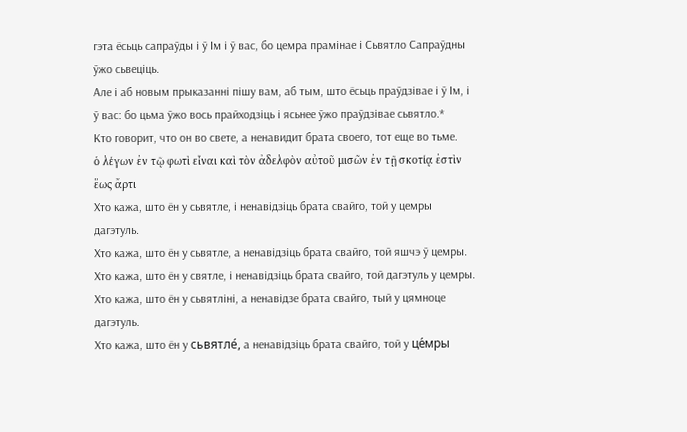гэта ёсьць сапраўды і ў Ім і ў вас, бо цемра прамінае і Сьвятло Сапраўдны ўжо сьвеціць.
Але і аб новым прыказанні пішу вам, аб тым, што ёсьць праўдзівае і ў Ім, і ў вас: бо цьма ўжо вось прайходзіць і ясьнее ўжо праўдзівае сьвятло.*
Кто говорит, что он во свете, а ненавидит брата своего, тот еще во тьме.
ὁ λέγων ἐν τῷ φωτὶ εἶναι καὶ τὸν ἀδελφὸν αὐτοῦ μισῶν ἐν τῇ σκοτίᾳ ἐστὶν ἕως ἄρτι
Хто кажа, што ён у сьвятле, і ненавідзіць брата свайго, той у цемры дагэтуль.
Хто кажа, што ён у сьвятле, а ненавідзіць брата свайго, той яшчэ ў цемры.
Хто кажа, што ён у святле, і ненавідзіць брата свайго, той дагэтуль у цемры.
Хто кажа, што ён у сьвятліні, а ненавідзе брата свайго, тый у цямноце дагэтуль.
Хто кажа, што ён у сьвятле́, а ненавідзіць брата свайго, той у це́мры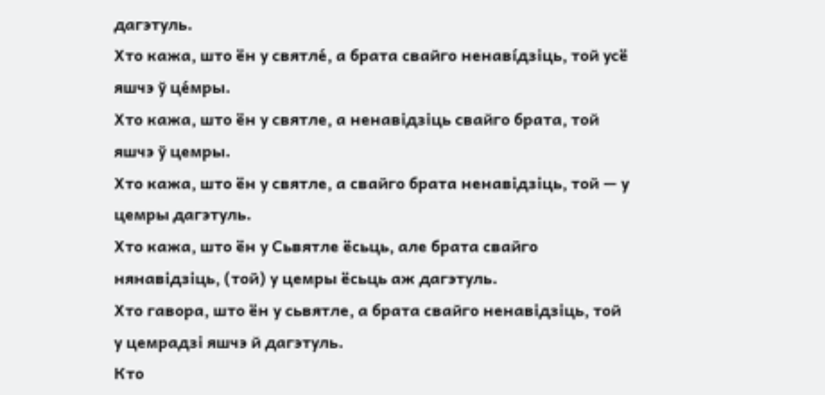дагэтуль.
Хто кажа, што ён у святле́, а брата свайго ненавíдзіць, той усё яшчэ ў це́мры.
Хто кажа, што ён у святле, а ненавідзіць свайго брата, той яшчэ ў цемры.
Хто кажа, што ён у святле, а свайго брата ненавідзіць, той — у цемры дагэтуль.
Хто кажа, што ён у Сьвятле ёсьць, але брата свайго нянавідзіць, (той) у цемры ёсьць аж дагэтуль.
Хто гавора, што ён у сьвятле, а брата свайго ненавідзіць, той у цемрадзі яшчэ й дагэтуль.
Кто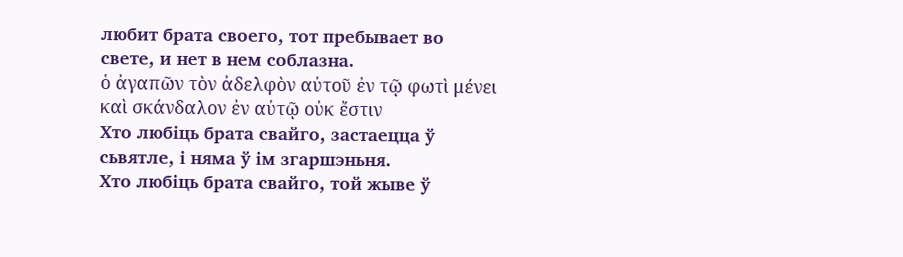любит брата своего, тот пребывает во свете, и нет в нем соблазна.
ὁ ἀγαπῶν τὸν ἀδελφὸν αὐτοῦ ἐν τῷ φωτὶ μένει καὶ σκάνδαλον ἐν αὐτῷ οὐκ ἔστιν
Хто любіць брата свайго, застаецца ў сьвятле, і няма ў ім згаршэньня.
Хто любіць брата свайго, той жыве ў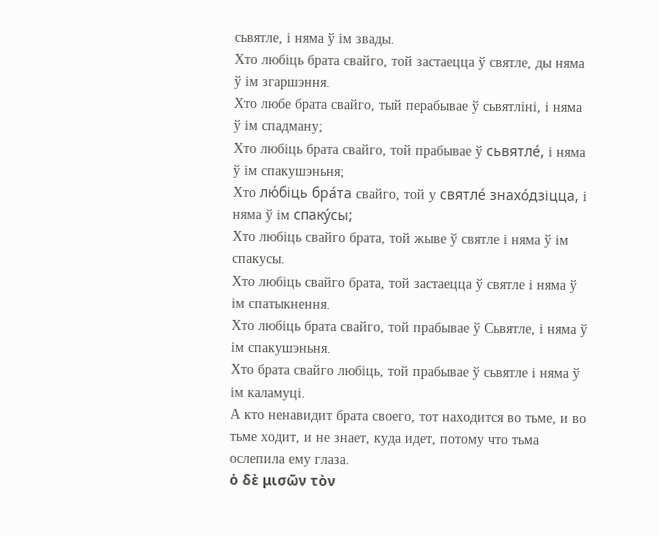сьвятле, і няма ў ім звады.
Хто любіць брата свайго, той застаецца ў святле, ды няма ў ім згаршэння.
Хто любе брата свайго, тый перабывае ў сьвятліні, і няма ў ім спадману;
Хто любіць брата свайго, той прабывае ў сьвятле́, і няма ў ім спакушэньня;
Хто лю́біць бра́та свайго, той у святле́ знахо́дзіцца, і няма ў ім спаку́сы;
Хто любіць свайго брата, той жыве ў святле і няма ў ім спакусы.
Хто любіць свайго брата, той застаецца ў святле і няма ў ім спатыкнення.
Хто любіць брата свайго, той прабывае ў Сьвятле, і няма ў ім спакушэньня.
Хто брата свайго любіць, той прабывае ў сьвятле і няма ў ім каламуці.
А кто ненавидит брата своего, тот находится во тьме, и во тьме ходит, и не знает, куда идет, потому что тьма ослепила ему глаза.
ὁ δὲ μισῶν τὸν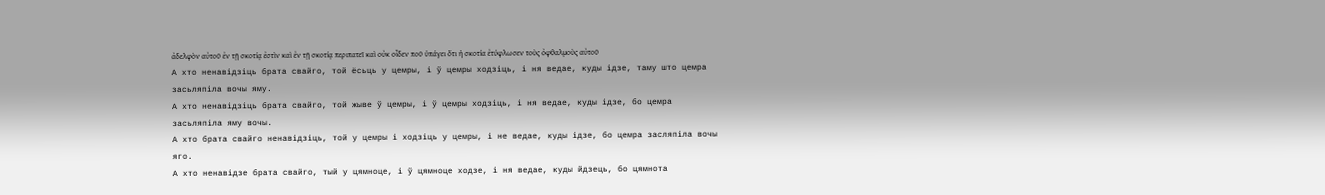ἀδελφὸν αὐτοῦ ἐν τῇ σκοτίᾳ ἐστὶν καὶ ἐν τῇ σκοτίᾳ περιπατεῖ καὶ οὐκ οἶδεν ποῦ ὑπάγει ὅτι ἡ σκοτία ἐτύφλωσεν τοὺς ὀφθαλμοὺς αὐτοῦ
А хто ненавідзіць брата свайго, той ёсьць у цемры, і ў цемры ходзіць, і ня ведае, куды ідзе, таму што цемра засьляпіла вочы яму.
А хто ненавідзіць брата свайго, той жыве ў цемры, і ў цемры ходзіць, і ня ведае, куды ідзе, бо цемра засьляпіла яму вочы.
А хто брата свайго ненавідзіць, той у цемры і ходзіць у цемры, і не ведае, куды ідзе, бо цемра засляпіла вочы яго.
А хто ненавідзе брата свайго, тый у цямноце, і ў цямноце ходзе, і ня ведае, куды йдзець, бо цямнота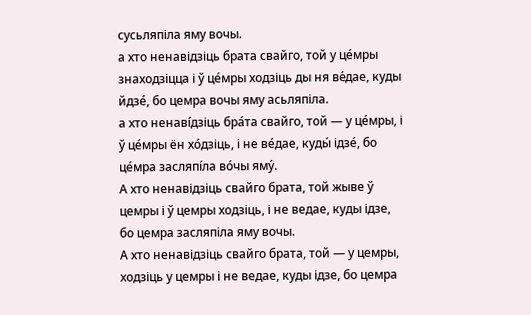сусьляпіла яму вочы.
а хто ненавідзіць брата свайго, той у це́мры знаходзіцца і ў це́мры ходзіць ды ня ве́дае, куды йдзе́, бо цемра вочы яму асьляпіла.
а хто ненавíдзіць бра́та свайго, той — у це́мры, і ў це́мры ён хо́дзіць, і не ве́дае, куды́ ідзе́, бо це́мра засляпíла во́чы яму́.
А хто ненавідзіць свайго брата, той жыве ў цемры і ў цемры ходзіць, і не ведае, куды ідзе, бо цемра засляпіла яму вочы.
А хто ненавідзіць свайго брата, той — у цемры, ходзіць у цемры і не ведае, куды ідзе, бо цемра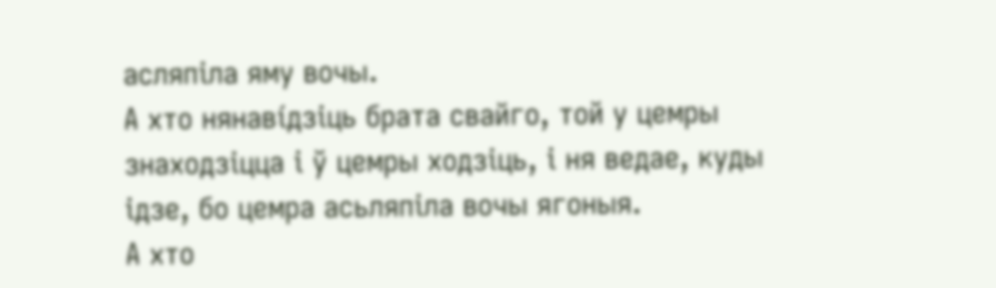асляпіла яму вочы.
А хто нянавíдзіць брата свайго, той у цемры знаходзіцца і ў цемры ходзіць, і ня ведае, куды ідзе, бо цемра асьляпіла вочы ягоныя.
А хто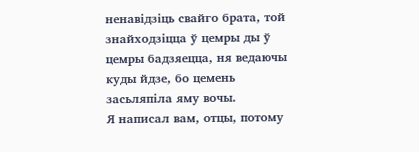ненавідзіць свайго брата, той знайходзіцца ў цемры ды ў цемры бадзяецца, ня ведаючы куды йдзе, бо цемень засьляпіла яму вочы.
Я написал вам, отцы, потому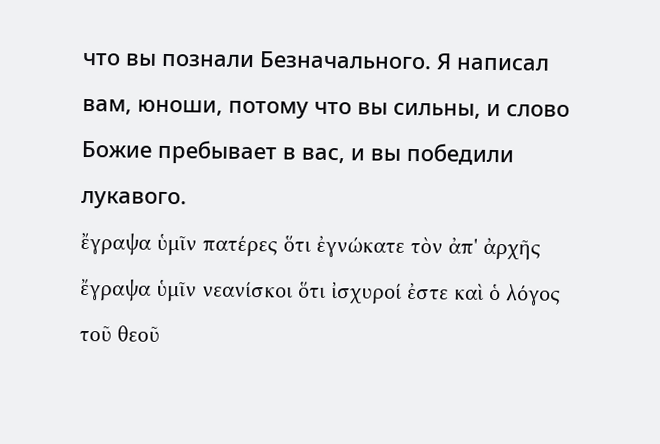что вы познали Безначального. Я написал вам, юноши, потому что вы сильны, и слово Божие пребывает в вас, и вы победили лукавого.
ἔγραψα ὑμῖν πατέρες ὅτι ἐγνώκατε τὸν ἀπ' ἀρχῆς ἔγραψα ὑμῖν νεανίσκοι ὅτι ἰσχυροί ἐστε καὶ ὁ λόγος τοῦ θεοῦ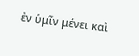ἐν ὑμῖν μένει καὶ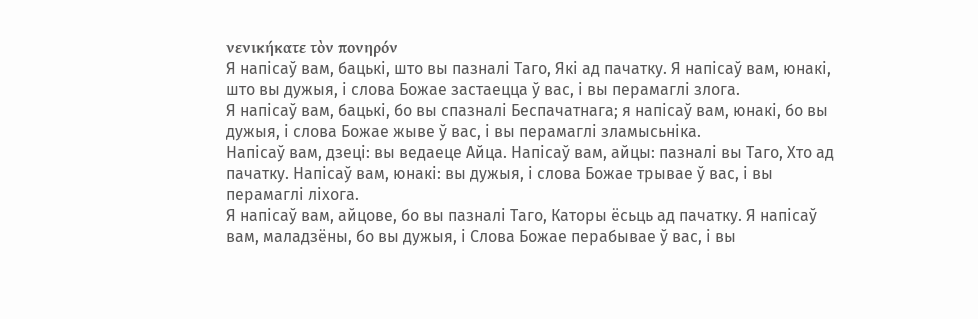νενικήκατε τὸν πονηρόν
Я напісаў вам, бацькі, што вы пазналі Таго, Які ад пачатку. Я напісаў вам, юнакі, што вы дужыя, і слова Божае застаецца ў вас, і вы перамаглі злога.
Я напісаў вам, бацькі, бо вы спазналі Беспачатнага; я напісаў вам, юнакі, бо вы дужыя, і слова Божае жыве ў вас, і вы перамаглі зламысьніка.
Напісаў вам, дзеці: вы ведаеце Айца. Напісаў вам, айцы: пазналі вы Таго, Хто ад пачатку. Напісаў вам, юнакі: вы дужыя, і слова Божае трывае ў вас, і вы перамаглі ліхога.
Я напісаў вам, айцове, бо вы пазналі Таго, Каторы ёсьць ад пачатку. Я напісаў вам, маладзёны, бо вы дужыя, і Слова Божае перабывае ў вас, і вы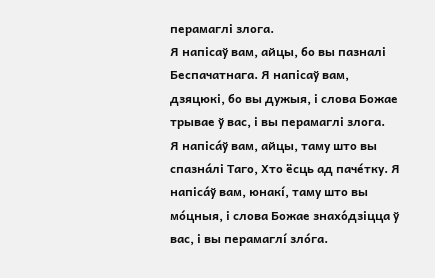перамаглі злога.
Я напісаў вам, айцы, бо вы пазналі Беспачатнага. Я напісаў вам, дзяцюкі, бо вы дужыя, і слова Божае трывае ў вас, і вы перамаглі злога.
Я напіса́ў вам, айцы, таму што вы спазна́лі Таго, Хто ёсць ад паче́тку. Я напіса́ў вам, юнакí, таму што вы мо́цныя, і слова Божае знахо́дзіцца ў вас, і вы перамаглí зло́га.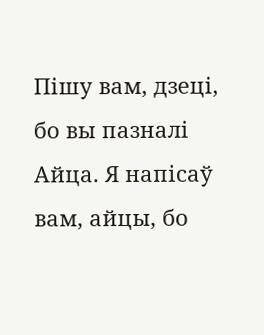Пішу вам, дзеці, бо вы пазналі Айца. Я напісаў вам, айцы, бо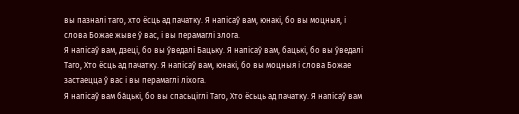вы пазналі таго, хто ёсць ад пачатку. Я напісаў вам, юнакі, бо вы моцныя, і слова Божае жыве ў вас, і вы перамаглі злога.
Я напісаў вам, дзеці, бо вы ўведалі Бацьку. Я напісаў вам, бацькі, бо вы ўведалі Таго, Хто ёсць ад пачатку. Я напісаў вам, юнакі, бо вы моцныя і слова Божае застаецца ў вас і вы перамаглі ліхога.
Я напісаў вам ба́цькі, бо вы спасьціглі Таго, Хто ёсьць ад пачатку. Я напісаў вам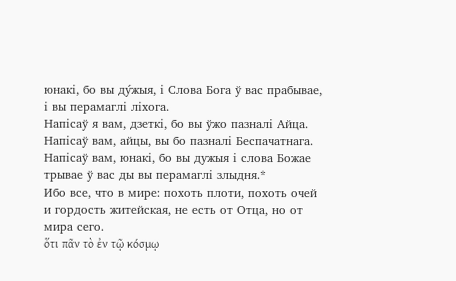юнакі, бо вы ду́жыя, і Слова Бога ў вас прабывае, і вы перамаглі ліхога.
Напісаў я вам, дзеткі, бо вы ўжо пазналі Айца. Напісаў вам, айцы, вы бо пазналі Беспачатнага. Напісаў вам, юнакі, бо вы дужыя і слова Божае трывае ў вас ды вы перамаглі злыдня.*
Ибо все, что в мире: похоть плоти, похоть очей и гордость житейская, не есть от Отца, но от мира сего.
ὅτι πᾶν τὸ ἐν τῷ κόσμῳ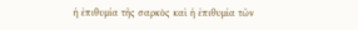ἡ ἐπιθυμία τῆς σαρκὸς καὶ ἡ ἐπιθυμία τῶν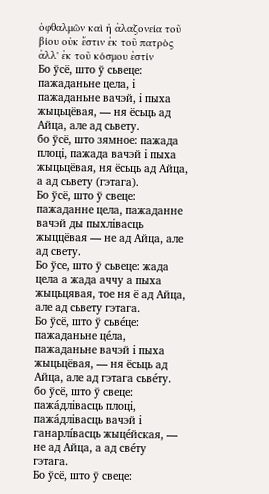ὀφθαλμῶν καὶ ἡ ἀλαζονεία τοῦ βίου οὐκ ἔστιν ἐκ τοῦ πατρὸς ἀλλ' ἐκ τοῦ κόσμου ἐστίν
Бо ўсё, што ў сьвеце: пажаданьне цела, і пажаданьне вачэй, і пыха жыцьцёвая, — ня ёсьць ад Айца, але ад сьвету.
бо ўсё, што зямное: пажада плоці, пажада вачэй і пыха жыцьцёвая, ня ёсьць ад Айца, а ад сьвету (гэтага).
Бо ўсё, што ў свеце: пажаданне цела, пажаданне вачэй ды пыхлівасць жыццёвая — не ад Айца, але ад свету.
Бо ўсе, што ў сьвеце: жада цела а жада аччу а пыха жыцьцявая, тое ня ё ад Айца, але ад сьвету гэтага.
Бо ўсё, што ў сьве́це: пажаданьне це́ла, пажаданьне вачэй і пыха жыцьцёвая, — ня ёсьць ад Айца, але ад гэтага сьве́ту.
бо ўсё, што ў свеце: пажа́длівасць плоці, пажа́длівасць вачэй і ганарлíвасць жыце́йская, — не ад Айца, а ад све́ту гэтага.
Бо ўсё, што ў свеце: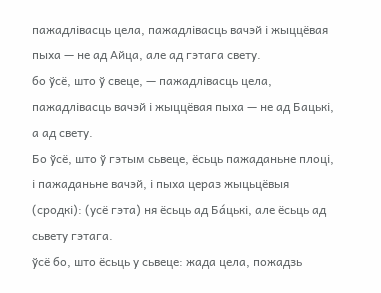пажадлівасць цела, пажадлівасць вачэй і жыццёвая пыха — не ад Айца, але ад гэтага свету.
бо ўсё, што ў свеце, — пажадлівасць цела, пажадлівасць вачэй і жыццёвая пыха — не ад Бацькі, а ад свету.
Бо ўсё, што ў гэтым сьвеце, ёсьць пажаданьне плоці, і пажаданьне вачэй, і пыха цераз жыцьцёвыя (сродкі): (усё гэта) ня ёсьць ад Ба́цькі, але ёсьць ад сьвету гэтага.
ўсё бо, што ёсьць у сьвеце: жада цела, пожадзь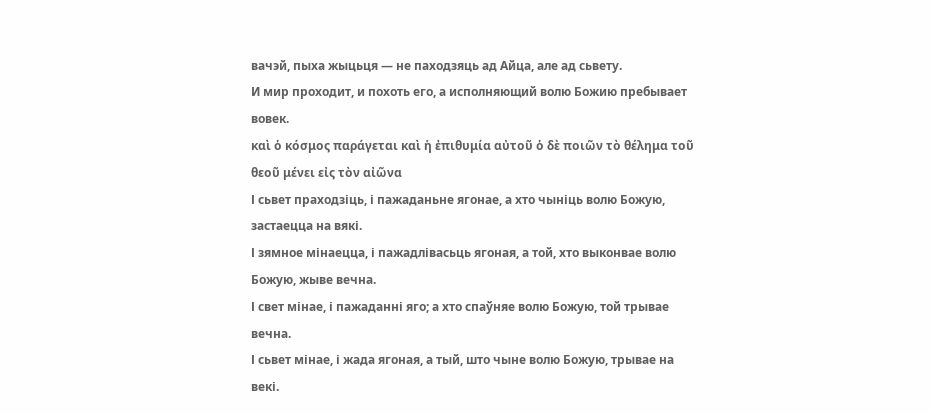вачэй, пыха жыцьця — не паходзяць ад Айца, але ад сьвету.
И мир проходит, и похоть его, а исполняющий волю Божию пребывает вовек.
καὶ ὁ κόσμος παράγεται καὶ ἡ ἐπιθυμία αὐτοῦ ὁ δὲ ποιῶν τὸ θέλημα τοῦ θεοῦ μένει εἰς τὸν αἰῶνα
І сьвет праходзіць, і пажаданьне ягонае, а хто чыніць волю Божую, застаецца на вякі.
І зямное мінаецца, і пажадлівасьць ягоная, а той, хто выконвае волю Божую, жыве вечна.
І свет мінае, і пажаданні яго; а хто спаўняе волю Божую, той трывае вечна.
І сьвет мінае, і жада ягоная, а тый, што чыне волю Божую, трывае на векі.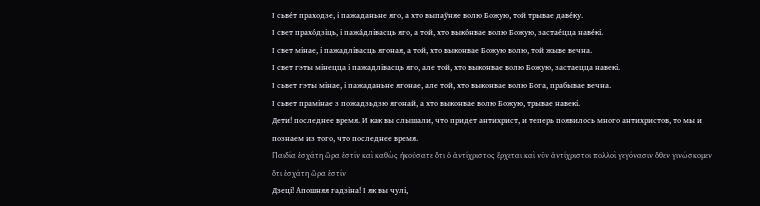І сьве́т праходзе, і пажаданьне яго, а хто выпаўняе волю Божую, той трывае даве́ку.
І свет прахо́дзіць, і пажа́длівасць яго, а той, хто выко́нвае волю Божую, застае́цца наве́кі.
І свет мінае, і пажадлівасць ягоная, а той, хто выконвае Божую волю, той жыве вечна.
І свет гэты мінецца і пажадлівасць яго, але той, хто выконвае волю Божую, застаецца навекі.
І сьвет гэты мінае, і пажаданьне ягонае, але той, хто выконвае волю Бога, прабывае вечна.
І сьвет прамінае з пожадзьдзю ягонай, а хто выконвае волю Божую, трывае навекі.
Дети! последнее время. И как вы слышали, что придет антихрист, и теперь появилось много антихристов, то мы и познаем из того, что последнее время.
Παιδία ἐσχάτη ὥρα ἐστίν καὶ καθὼς ἠκούσατε ὅτι ὁ ἀντίχριστος ἔρχεται καὶ νῦν ἀντίχριστοι πολλοὶ γεγόνασιν ὅθεν γινώσκομεν ὅτι ἐσχάτη ὥρα ἐστίν
Дзеці! Апошняя гадзіна! І як вы чулі,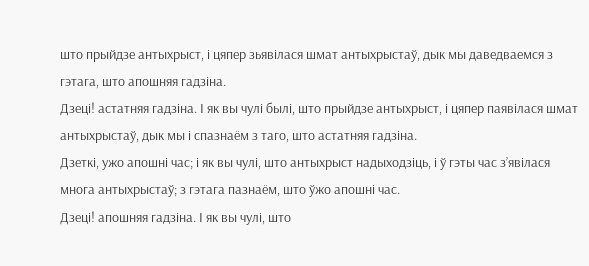што прыйдзе антыхрыст, і цяпер зьявілася шмат антыхрыстаў, дык мы даведваемся з гэтага, што апошняя гадзіна.
Дзеці! астатняя гадзіна. І як вы чулі былі, што прыйдзе антыхрыст, і цяпер паявілася шмат антыхрыстаў, дык мы і спазнаём з таго, што астатняя гадзіна.
Дзеткі, ужо апошні час; і як вы чулі, што антыхрыст надыходзіць, і ў гэты час з’явілася многа антыхрыстаў; з гэтага пазнаём, што ўжо апошні час.
Дзеці! апошняя гадзіна. І як вы чулі, што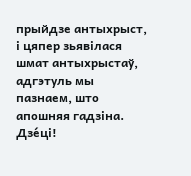прыйдзе антыхрыст, і цяпер зьявілася шмат антыхрыстаў, адгэтуль мы пазнаем, што апошняя гадзіна.
Дзе́ці!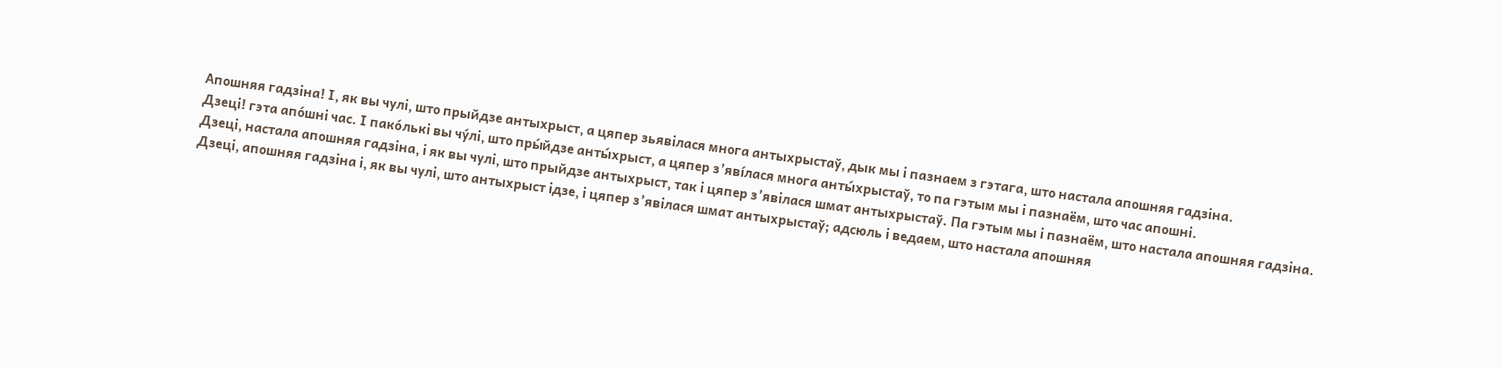Апошняя гадзіна! І, як вы чулі, што прыйдзе антыхрыст, а цяпер зьявілася многа антыхрыстаў, дык мы і пазнаем з гэтага, што настала апошняя гадзіна.
Дзеці! гэта апо́шні час. І пако́лькі вы чу́лі, што пры́йдзе анты́хрыст, а цяпер з’явíлася многа анты́хрыстаў, то па гэтым мы і пазнаём, што час апошні.
Дзеці, настала апошняя гадзіна, і як вы чулі, што прыйдзе антыхрыст, так і цяпер з’явілася шмат антыхрыстаў. Па гэтым мы і пазнаём, што настала апошняя гадзіна.
Дзеці, апошняя гадзіна і, як вы чулі, што антыхрыст ідзе, і цяпер з’явілася шмат антыхрыстаў; адсюль і ведаем, што настала апошняя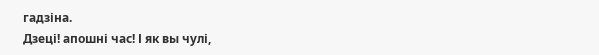гадзіна.
Дзеці! апошні час! І як вы чулі,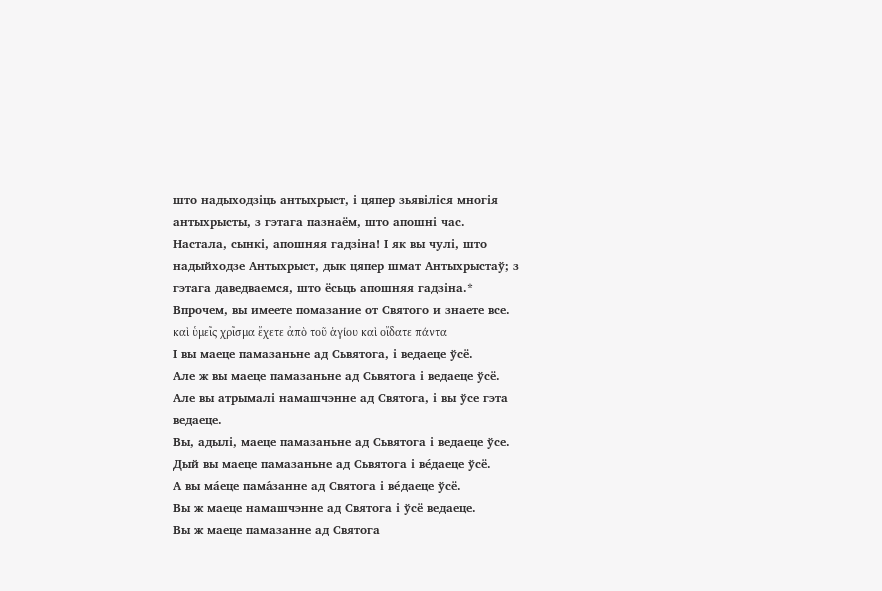што надыходзіць антыхрыст, і цяпер зьявіліся многія антыхрысты, з гэтага пазнаём, што апошні час.
Настала, сынкі, апошняя гадзіна! І як вы чулі, што надыйходзе Антыхрыст, дык цяпер шмат Антыхрыстаў; з гэтага даведваемся, што ёсьць апошняя гадзіна.*
Впрочем, вы имеете помазание от Святого и знаете все.
καὶ ὑμεῖς χρῖσμα ἔχετε ἀπὸ τοῦ ἁγίου καὶ οἴδατε πάντα
І вы маеце памазаньне ад Сьвятога, і ведаеце ўсё.
Але ж вы маеце памазаньне ад Сьвятога і ведаеце ўсё.
Але вы атрымалі намашчэнне ад Святога, і вы ўсе гэта ведаеце.
Вы, адылі, маеце памазаньне ад Сьвятога і ведаеце ўсе.
Дый вы маеце памазаньне ад Сьвятога і ве́даеце ўсё.
А вы ма́еце пама́занне ад Святога і ве́даеце ўсё.
Вы ж маеце намашчэнне ад Святога і ўсё ведаеце.
Вы ж маеце памазанне ад Святога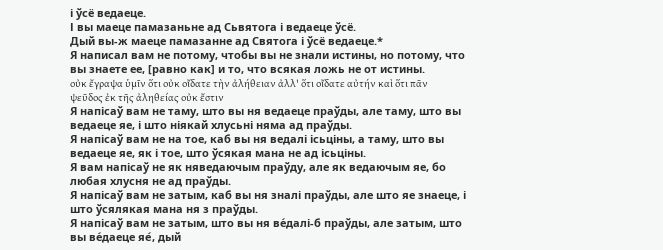і ўсё ведаеце.
І вы маеце памазаньне ад Сьвятога і ведаеце ўсё.
Дый вы-ж маеце памазанне ад Святога і ўсё ведаеце.*
Я написал вам не потому, чтобы вы не знали истины, но потому, что вы знаете ее, [равно как] и то, что всякая ложь не от истины.
οὐκ ἔγραψα ὑμῖν ὅτι οὐκ οἴδατε τὴν ἀλήθειαν ἀλλ' ὅτι οἴδατε αὐτήν καὶ ὅτι πᾶν ψεῦδος ἐκ τῆς ἀληθείας οὐκ ἔστιν
Я напісаў вам не таму, што вы ня ведаеце праўды, але таму, што вы ведаеце яе, і што ніякай хлусьні няма ад праўды.
Я напісаў вам не на тое, каб вы ня ведалі ісьціны, а таму, што вы ведаеце яе, як і тое, што ўсякая мана не ад ісьціны.
Я вам напісаў не як няведаючым праўду, але як ведаючым яе, бо любая хлусня не ад праўды.
Я напісаў вам не затым, каб вы ня зналі праўды, але што яе знаеце, і што ўсялякая мана ня з праўды.
Я напісаў вам не затым, што вы ня ве́далі-б праўды, але затым, што вы ве́даеце яе́, дый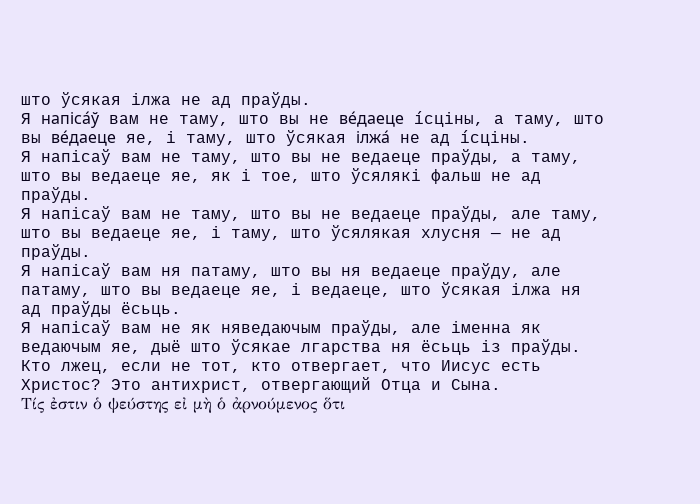што ўсякая ілжа не ад праўды.
Я напіса́ў вам не таму, што вы не ве́даеце íсціны, а таму, што вы ве́даеце яе, і таму, што ўсякая ілжа́ не ад íсціны.
Я напісаў вам не таму, што вы не ведаеце праўды, а таму, што вы ведаеце яе, як і тое, што ўсялякі фальш не ад праўды.
Я напісаў вам не таму, што вы не ведаеце праўды, але таму, што вы ведаеце яе, і таму, што ўсялякая хлусня — не ад праўды.
Я напісаў вам ня патаму, што вы ня ведаеце праўду, але патаму, што вы ведаеце яе, і ведаеце, што ўсякая ілжа ня ад праўды ёсьць.
Я напісаў вам не як няведаючым праўды, але іменна як ведаючым яе, дыё што ўсякае лгарства ня ёсьць із праўды.
Кто лжец, если не тот, кто отвергает, что Иисус есть Христос? Это антихрист, отвергающий Отца и Сына.
Τίς ἐστιν ὁ ψεύστης εἰ μὴ ὁ ἀρνούμενος ὅτι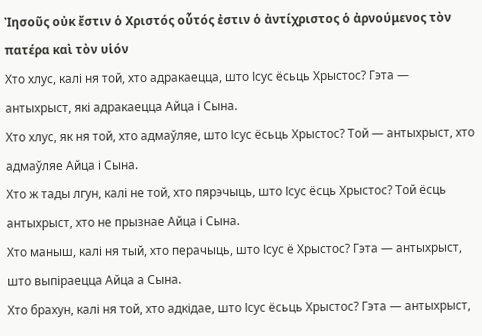Ἰησοῦς οὐκ ἔστιν ὁ Χριστός οὗτός ἐστιν ὁ ἀντίχριστος ὁ ἀρνούμενος τὸν πατέρα καὶ τὸν υἱόν
Хто хлус, калі ня той, хто адракаецца, што Ісус ёсьць Хрыстос? Гэта — антыхрыст, які адракаецца Айца і Сына.
Хто хлус, як ня той, хто адмаўляе, што Ісус ёсьць Хрыстос? Той — антыхрыст, хто адмаўляе Айца і Сына.
Хто ж тады лгун, калі не той, хто пярэчыць, што Ісус ёсць Хрыстос? Той ёсць антыхрыст, хто не прызнае Айца і Сына.
Хто маныш, калі ня тый, хто перачыць, што Ісус ё Хрыстос? Гэта — антыхрыст, што выпіраецца Айца а Сына.
Хто брахун, калі ня той, хто адкідае, што Ісус ёсьць Хрыстос? Гэта — антыхрыст,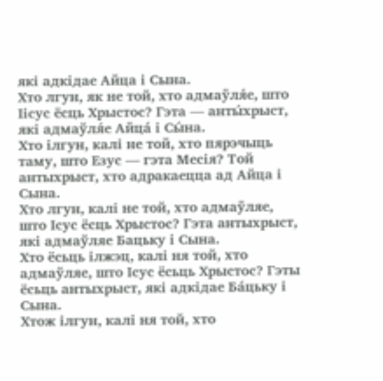які адкідае Айца і Сына.
Хто лгун, як не той, хто адмаўля́е, што Іісус ёсць Хрыстос? Гэта — анты́хрыст, які адмаўля́е Айца́ і Сы́на.
Хто ілгун, калі не той, хто пярэчыць таму, што Езус — гэта Месія? Той антыхрыст, хто адракаецца ад Айца і Сына.
Хто лгун, калі не той, хто адмаўляе, што Ісус ёсць Хрыстос? Гэта антыхрыст, які адмаўляе Бацьку і Сына.
Хто ёсьць ілжэц, калі ня той, хто адмаўляе, што Ісус ёсьць Хрыстос? Гэты ёсьць антыхрыст, які адкідае Ба́цьку і Сына.
Хтож ілгун, калі ня той, хто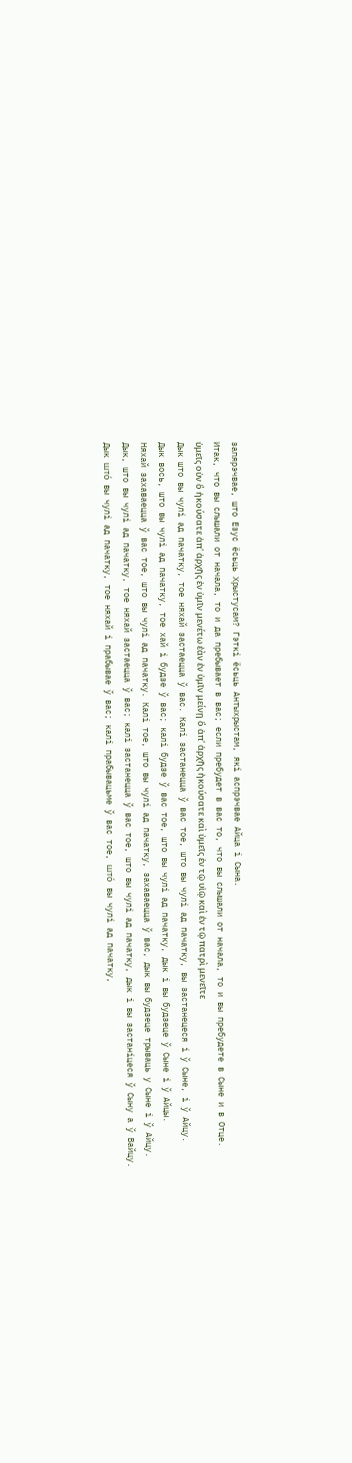запярэчвае, што Езус ёсьць Хрыстусам? Гэткі ёсьць Антыхрыстам, які аспрэчвае Айца і Сына.
Итак, что вы слышали от начала, то и да пребывает в вас; если пребудет в вас то, что вы слышали от начала, то и вы пребудете в Сыне и в Отце.
ὑμεῖς οὐν ὃ ἠκούσατε ἀπ' ἀρχῆς ἐν ὑμῖν μενέτω ἐὰν ἐν ὑμῖν μείνῃ ὃ ἀπ' ἀρχῆς ἠκούσατε καὶ ὑμεῖς ἐν τῷ υἱῷ καὶ ἐν τῷ πατρὶ μενεῖτε
Дык што вы чулі ад пачатку, тое няхай застаецца ў вас. Калі застанецца ў вас тое, што вы чулі ад пачатку, вы застанецеся і ў Сыне, і ў Айцу.
Дык вось, што вы чулі ад пачатку, тое хай і будзе ў вас; калі будзе ў вас тое, што вы чулі ад пачатку, дык і вы будзеце ў Сыне і ў Айцы.
Няхай захаваецца ў вас тое, што вы чулі ад пачатку. Калі тое, што вы чулі ад пачатку, захаваецца ў вас, дык вы будзеце трываць у Сыне і ў Айцу.
Дык, што вы чулі ад пачатку, тое няхай застаецца ў вас; калі застанецца ў вас тое, што вы чулі ад пачатку, дык і вы застаніцеся ў Сыну а ў Вайцу.
Дык што́ вы чулі ад пачатку, тое няхай і прабывае ў вас; калі прабывацьме ў вас тое, што́ вы чулі ад пачатку,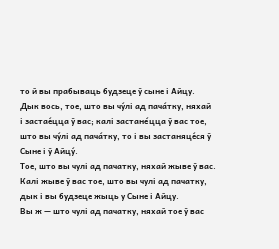то й вы прабываць будзеце ў сыне і Айцу.
Дык вось, тое, што вы чу́лі ад пача́тку, няхай і застае́цца ў вас; калі застане́цца ў вас тое, што вы чу́лі ад пача́тку, то і вы застаняце́ся ў Сыне і ў Айцу́.
Тое, што вы чулі ад пачатку, няхай жыве ў вас. Калі жыве ў вас тое, што вы чулі ад пачатку, дык і вы будзеце жыць у Сыне і Айцу.
Вы ж — што чулі ад пачатку, няхай тое ў вас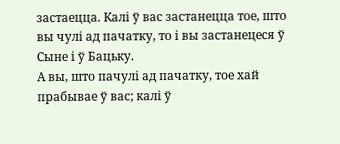застаецца. Калі ў вас застанецца тое, што вы чулі ад пачатку, то і вы застанецеся ў Сыне і ў Бацьку.
А вы, што пачулі ад пачатку, тое хай прабывае ў вас; калі ў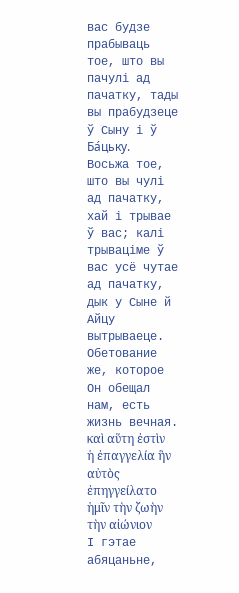вас будзе прабываць тое, што вы пачулі ад пачатку, тады вы прабудзеце ў Сыну і ў Ба́цьку.
Восьжа тое, што вы чулі ад пачатку, хай і трывае ў вас; калі трываціме ў вас усё чутае ад пачатку, дык у Сыне й Айцу вытрываеце.
Обетование же, которое Он обещал нам, есть жизнь вечная.
καὶ αὕτη ἐστὶν ἡ ἐπαγγελία ἣν αὐτὸς ἐπηγγείλατο ἡμῖν τὴν ζωὴν τὴν αἰώνιον
І гэтае абяцаньне,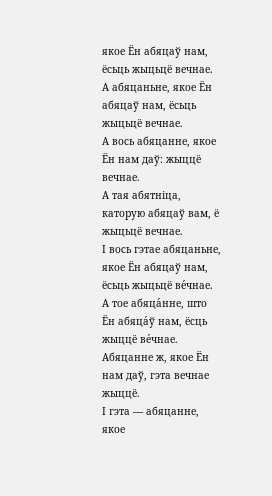якое Ён абяцаў нам, ёсьць жыцьцё вечнае.
А абяцаньне, якое Ён абяцаў нам, ёсьць жыцьцё вечнае.
А вось абяцанне, якое Ён нам даў: жыццё вечнае.
А тая абятніца, каторую абяцаў вам, ё жыцьцё вечнае.
І вось гэтае абяцаньне, якое Ён абяцаў нам, ёсьць жыцьцё ве́чнае.
А тое абяца́нне, што Ён абяца́ў нам, ёсць жыццё ве́чнае.
Абяцанне ж, якое Ён нам даў, гэта вечнае жыццё.
І гэта — абяцанне, якое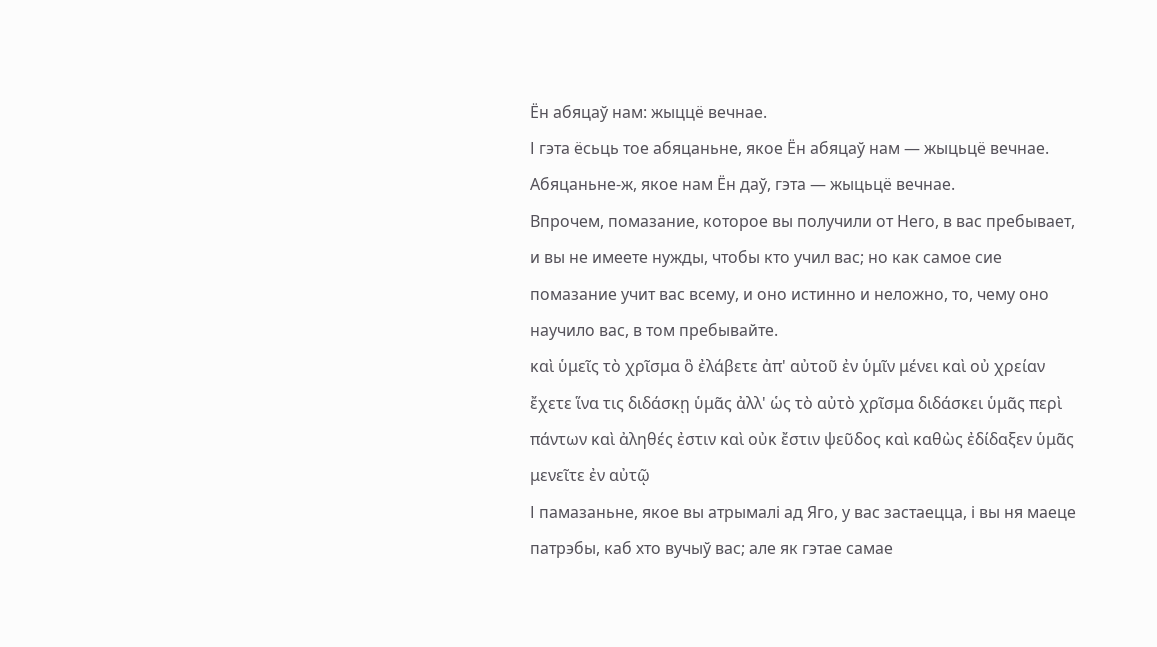Ён абяцаў нам: жыццё вечнае.
І гэта ёсьць тое абяцаньне, якое Ён абяцаў нам — жыцьцё вечнае.
Абяцаньне-ж, якое нам Ён даў, гэта — жыцьцё вечнае.
Впрочем, помазание, которое вы получили от Него, в вас пребывает, и вы не имеете нужды, чтобы кто учил вас; но как самое сие помазание учит вас всему, и оно истинно и неложно, то, чему оно научило вас, в том пребывайте.
καὶ ὑμεῖς τὸ χρῖσμα ὃ ἐλάβετε ἀπ' αὐτοῦ ἐν ὑμῖν μένει καὶ οὐ χρείαν ἔχετε ἵνα τις διδάσκῃ ὑμᾶς ἀλλ' ὡς τὸ αὐτὸ χρῖσμα διδάσκει ὑμᾶς περὶ πάντων καὶ ἀληθές ἐστιν καὶ οὐκ ἔστιν ψεῦδος καὶ καθὼς ἐδίδαξεν ὑμᾶς μενεῖτε ἐν αὐτῷ
І памазаньне, якое вы атрымалі ад Яго, у вас застаецца, і вы ня маеце патрэбы, каб хто вучыў вас; але як гэтае самае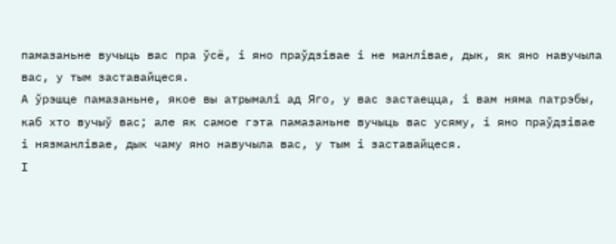памазаньне вучыць вас пра ўсё, і яно праўдзівае і не манлівае, дык, як яно навучыла вас, у тым заставайцеся.
А ўрэшце памазаньне, якое вы атрымалі ад Яго, у вас застаецца, і вам няма патрэбы, каб хто вучыў вас; але як самое гэта памазаньне вучыць вас усяму, і яно праўдзівае і нязманлівае, дык чаму яно навучыла вас, у тым і заставайцеся.
І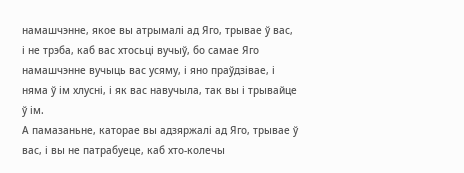намашчэнне, якое вы атрымалі ад Яго, трывае ў вас, і не трэба, каб вас хтосьці вучыў, бо самае Яго намашчэнне вучыць вас усяму, і яно праўдзівае, і няма ў ім хлусні, і як вас навучыла, так вы і трывайце ў ім.
А памазаньне, каторае вы адзяржалі ад Яго, трывае ў вас, і вы не патрабуеце, каб хто-колечы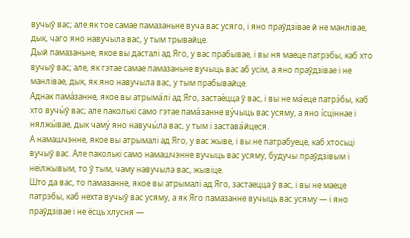вучыў вас; але як тое самае памазаньне вуча вас усяго, і яно праўдзівае й не манлівае, дык, чаго яно навучыла вас, у тым трывайце.
Дый памазаньне, якое вы дасталі ад Яго, у вас прабывае, і вы ня маеце патрэбы, каб хто вучыў вас; але, як гэтае самае памазаньне вучыць вас аб усім, а яно праўдзівае і не манлівае, дык, як яно навучыла вас, у тым прабывайце.
Аднак пама́занне, якое вы атрыма́лі ад Яго, застае́цца ў вас, і вы не ма́еце патрэ́бы, каб хто вучы́ў вас; але паколькі само гэтае пама́занне ву́чыць вас усяму, а яно íсціннае і нялжы́вае, дык чаму́ яно навучы́ла вас, у тым і застава́йцеся.
А намашчэнне, якое вы атрымалі ад Яго, у вас жыве, і вы не патрабуеце, каб хтосьці вучыў вас. Але паколькі само намашчэнне вучыць вас усяму, будучы праўдзівым і неілжывым, то ў тым, чаму навучыла вас, жывіце.
Што да вас, то памазанне, якое вы атрымалі ад Яго, застаецца ў вас, і вы не маеце патрэбы, каб нехта вучыў вас усяму, а як Яго памазанне вучыць вас усяму — і яно праўдзівае і не ёсць хлусня —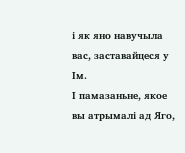і як яно навучыла вас, заставайцеся у Ім.
І памазаньне, якое вы атрымалі ад Яго,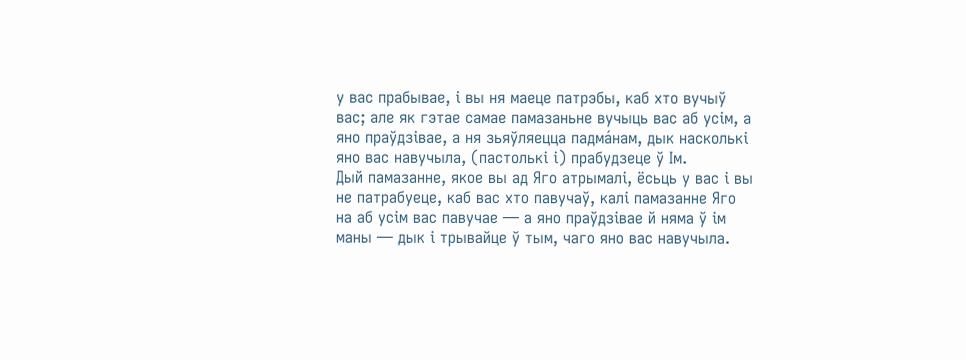у вас прабывае, і вы ня маеце патрэбы, каб хто вучыў вас; але як гэтае самае памазаньне вучыць вас аб усім, а яно праўдзівае, а ня зьяўляецца падма́нам, дык насколькі яно вас навучыла, (пастолькі і) прабудзеце ў Ім.
Дый памазанне, якое вы ад Яго атрымалі, ёсьць у вас і вы не патрабуеце, каб вас хто павучаў, калі памазанне Яго на аб усім вас павучае — а яно праўдзівае й няма ў ім маны — дык і трывайце ў тым, чаго яно вас навучыла.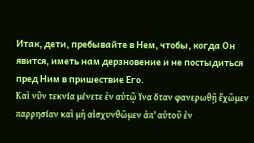Итак, дети, пребывайте в Нем, чтобы, когда Он явится, иметь нам дерзновение и не постыдиться пред Ним в пришествие Его.
Καὶ νῦν τεκνία μένετε ἐν αὐτῷ ἵνα ὅταν φανερωθῇ ἔχῶμεν παρρησίαν καὶ μὴ αἰσχυνθῶμεν ἀπ' αὐτοῦ ἐν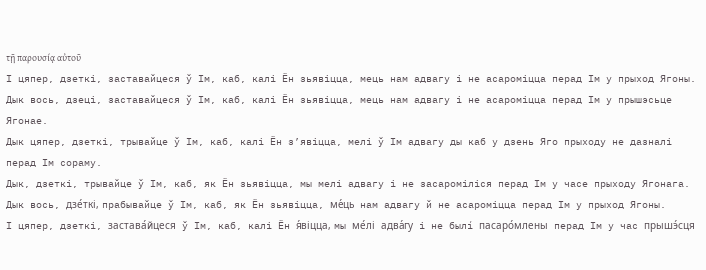τῇ παρουσίᾳ αὐτοῦ
І цяпер, дзеткі, заставайцеся ў Ім, каб, калі Ён зьявіцца, мець нам адвагу і не асароміцца перад Ім у прыход Ягоны.
Дык вось, дзеці, заставайцеся ў Ім, каб, калі Ён зьявіцца, мець нам адвагу і не асароміцца перад Ім у прышэсьце Ягонае.
Дык цяпер, дзеткі, трывайце ў Ім, каб, калі Ён з’явіцца, мелі ў Ім адвагу ды каб у дзень Яго прыходу не дазналі перад Ім сораму.
Дык, дзеткі, трывайце ў Ім, каб, як Ён зьявіцца, мы мелі адвагу і не засароміліся перад Ім у часе прыходу Ягонага.
Дык вось, дзе́ткі, прабывайце ў Ім, каб, як Ён зьявіцца, ме́ць нам адвагу й не асароміцца перад Ім у прыход Ягоны.
І цяпер, дзеткі, застава́йцеся ў Ім, каб, калі Ён я́віцца, мы ме́лі адва́гу і не былí пасаро́млены перад Ім у час прышэ́сця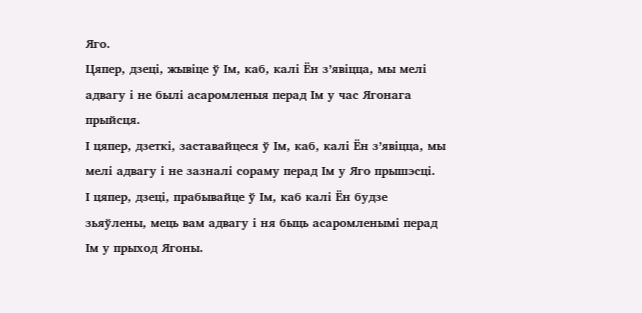Яго.
Цяпер, дзеці, жывіце ў Ім, каб, калі Ён з’явіцца, мы мелі адвагу і не былі асаромленыя перад Ім у час Ягонага прыйсця.
І цяпер, дзеткі, заставайцеся ў Ім, каб, калі Ён з’явіцца, мы мелі адвагу і не зазналі сораму перад Ім у Яго прышэсці.
І цяпер, дзеці, прабывайце ў Ім, каб калі Ён будзе зьяўлены, мець вам адвагу і ня быць асаромленымі перад Ім у прыход Ягоны.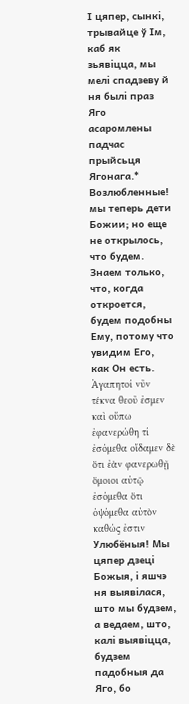І цяпер, сынкі, трывайце ў Ім, каб як зьявіцца, мы мелі спадзеву й ня былі праз Яго асаромлены падчас прыйсьця Ягонага.*
Возлюбленные! мы теперь дети Божии; но еще не открылось, что будем. Знаем только, что, когда откроется, будем подобны Ему, потому что увидим Его, как Он есть.
Ἀγαπητοί νῦν τέκνα θεοῦ ἐσμεν καὶ οὔπω ἐφανερώθη τί ἐσόμεθα οἴδαμεν δὲ ὅτι ἐὰν φανερωθῇ ὅμοιοι αὐτῷ ἐσόμεθα ὅτι ὀψόμεθα αὐτὸν καθώς ἐστιν
Улюбёныя! Мы цяпер дзеці Божыя, і яшчэ ня выявілася, што мы будзем, а ведаем, што, калі выявіцца, будзем падобныя да Яго, бо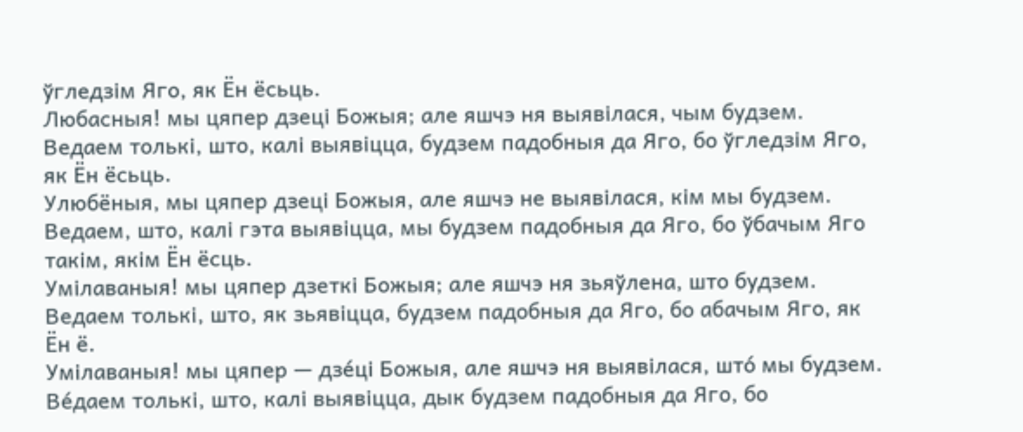ўгледзім Яго, як Ён ёсьць.
Любасныя! мы цяпер дзеці Божыя; але яшчэ ня выявілася, чым будзем. Ведаем толькі, што, калі выявіцца, будзем падобныя да Яго, бо ўгледзім Яго, як Ён ёсьць.
Улюбёныя, мы цяпер дзеці Божыя, але яшчэ не выявілася, кім мы будзем. Ведаем, што, калі гэта выявіцца, мы будзем падобныя да Яго, бо ўбачым Яго такім, якім Ён ёсць.
Умілаваныя! мы цяпер дзеткі Божыя; але яшчэ ня зьяўлена, што будзем. Ведаем толькі, што, як зьявіцца, будзем падобныя да Яго, бо абачым Яго, як Ён ё.
Умілаваныя! мы цяпер — дзе́ці Божыя, але яшчэ ня выявілася, што́ мы будзем. Ве́даем толькі, што, калі выявіцца, дык будзем падобныя да Яго, бо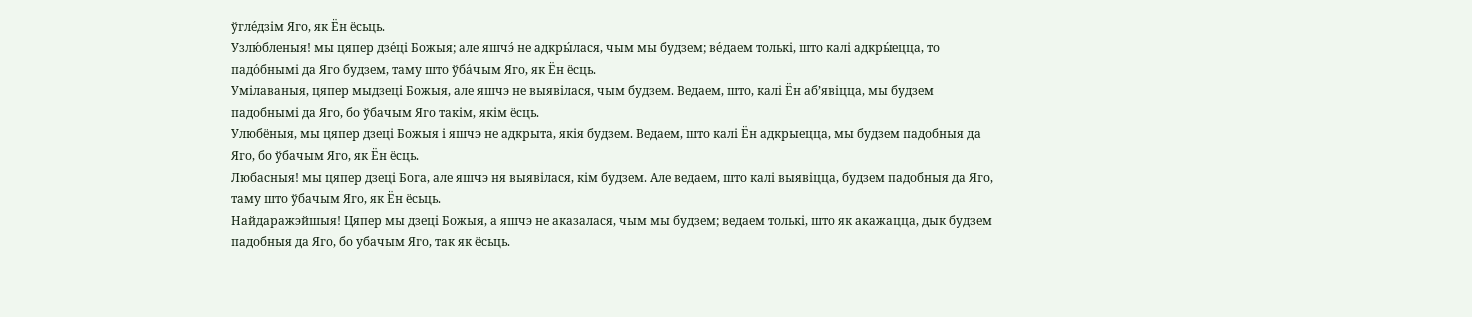ўгле́дзім Яго, як Ён ёсьць.
Узлю́бленыя! мы цяпер дзе́ці Божыя; але яшчэ́ не адкры́лася, чым мы будзем; ве́даем толькі, што калі адкры́ецца, то падо́бнымі да Яго будзем, таму што ўба́чым Яго, як Ён ёсць.
Умілаваныя, цяпер мыдзеці Божыя, але яшчэ не выявілася, чым будзем. Ведаем, што, калі Ён аб’явіцца, мы будзем падобнымі да Яго, бо ўбачым Яго такім, якім ёсць.
Улюбёныя, мы цяпер дзеці Божыя і яшчэ не адкрыта, якія будзем. Ведаем, што калі Ён адкрыецца, мы будзем падобныя да Яго, бо ўбачым Яго, як Ён ёсць.
Любасныя! мы цяпер дзеці Бога, але яшчэ ня выявілася, кім будзем. Але ведаем, што калі выявіцца, будзем падобныя да Яго, таму што ўбачым Яго, як Ён ёсьць.
Найдаражэйшыя! Цяпер мы дзеці Божыя, а яшчэ не аказалася, чым мы будзем; ведаем толькі, што як акажацца, дык будзем падобныя да Яго, бо убачым Яго, так як ёсьць.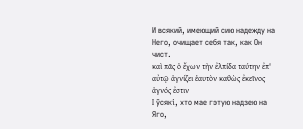И всякий, имеющий сию надежду на Него, очищает себя так, как Он чист.
καὶ πᾶς ὁ ἔχων τὴν ἐλπίδα ταύτην ἐπ' αὐτῷ ἁγνίζει ἑαυτὸν καθὼς ἐκεῖνος ἁγνός ἐστιν
І ўсякі, хто мае гэтую надзею на Яго,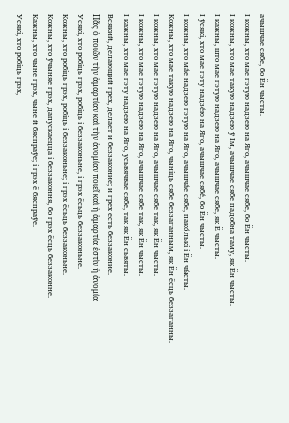ачышчае сябе, бо Ён чысты.
І кожны, хто мае гэтую надзею на Яго, ачышчае сябе, бо Ён чысты.
І кожны, хто мае такую надзею ў Ім, ачышчае сябе падобна таму, як Ён чысты.
І кажны, што мае гэтую надзею на Яго, ачышчае сябе, як Ё чысты.
І ўсякі, хто мае гэту надзе́ю на Яго, ачышчае сябе́, бо Ён чысты.
І кожны, хто ма́е надзею гэтую на Яго, ачышча́е сябе, пако́лькі і Ён чы́сты.
Кожны, хто мае такую надзею на Яго, чыніць сябе беззаганным, як Ён ёсць беззаганны.
І кожны, хто мае гэтую надзею на Яго, ачышчае сябе так, як Ён чысты.
І кожны, хто мае гэтую надзею на Яго, ачышчае сябе так, як Ён чысты.
І кажны, хто мае гэту надзею на Яго, усьвячвае сябе, так як Ён сьвяты.
Всякий, делающий грех, делает и беззаконие; и грех есть беззаконие.
Πᾶς ὁ ποιῶν τὴν ἁμαρτίαν καὶ τὴν ἀνομίαν ποιεῖ καὶ ἡ ἁμαρτία ἐστὶν ἡ ἀνομία
Усякі, хто робіць грэх, робіць і беззаконьне, і грэх ёсьць беззаконьне.
Кожны, хто робіць грэх, робіць і беззаконьне; і грэх ёсьць беззаконьне.
Кожны, хто ўчыняе грэх, дапускаецца і беззаконня, бо грэх ёсць беззаконне.
Кажны, хто чыне грэх, чыне й бяспраўе; і грэх ё бяспраўе.
Усякі, хто робіць грэх,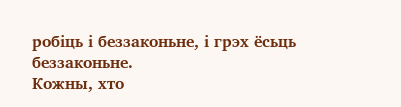робіць і беззаконьне, і грэх ёсьць беззаконьне.
Кожны, хто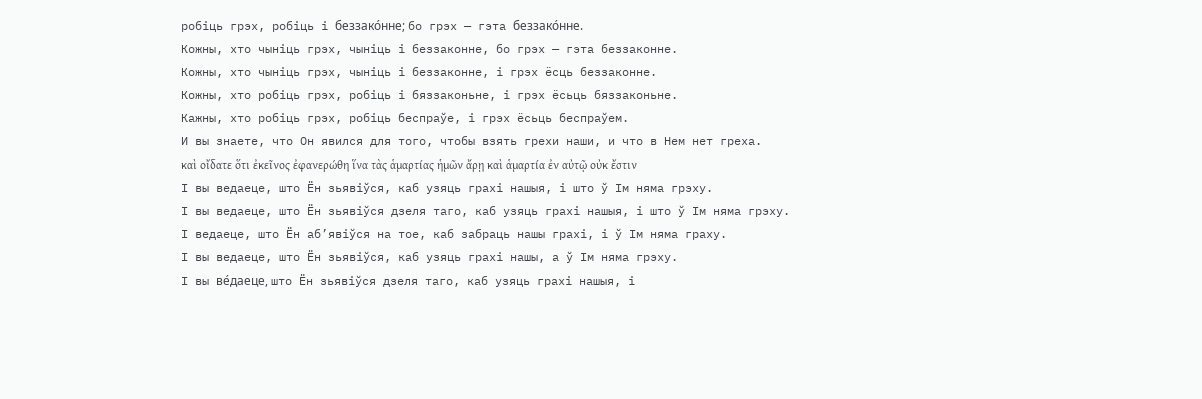робіць грэх, робіць і беззако́нне; бо грэх — гэта беззако́нне.
Кожны, хто чыніць грэх, чыніць і беззаконне, бо грэх — гэта беззаконне.
Кожны, хто чыніць грэх, чыніць і беззаконне, і грэх ёсць беззаконне.
Кожны, хто робіць грэх, робіць і бяззаконьне, і грэх ёсьць бяззаконьне.
Кажны, хто робіць грэх, робіць беспраўе, і грэх ёсьць беспраўем.
И вы знаете, что Он явился для того, чтобы взять грехи наши, и что в Нем нет греха.
καὶ οἴδατε ὅτι ἐκεῖνος ἐφανερώθη ἵνα τὰς ἁμαρτίας ἡμῶν ἄρῃ καὶ ἁμαρτία ἐν αὐτῷ οὐκ ἔστιν
І вы ведаеце, што Ён зьявіўся, каб узяць грахі нашыя, і што ў Ім няма грэху.
І вы ведаеце, што Ён зьявіўся дзеля таго, каб узяць грахі нашыя, і што ў Ім няма грэху.
І ведаеце, што Ён аб’явіўся на тое, каб забраць нашы грахі, і ў Ім няма граху.
І вы ведаеце, што Ён зьявіўся, каб узяць грахі нашы, а ў Ім няма грэху.
І вы ве́даеце, што Ён зьявіўся дзеля таго, каб узяць грахі нашыя, і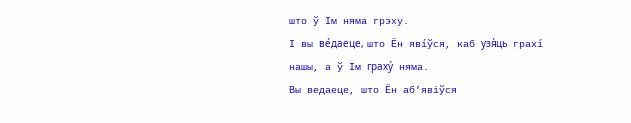што ў Ім няма грэху.
І вы ве́даеце, што Ён явíўся, каб узя́ць грахí нашы, а ў Ім граху́ няма.
Вы ведаеце, што Ён аб’явіўся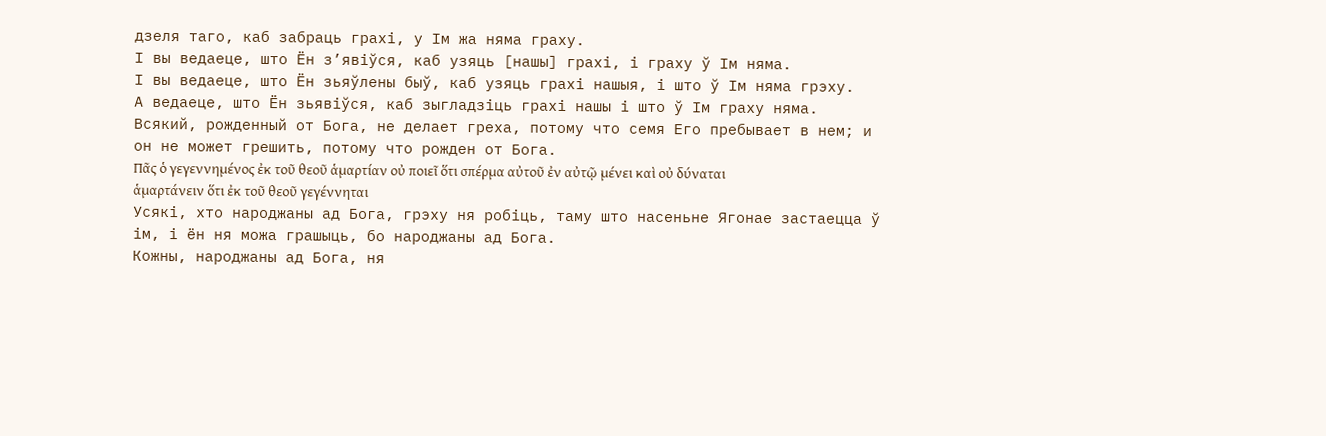дзеля таго, каб забраць грахі, у Ім жа няма граху.
І вы ведаеце, што Ён з’явіўся, каб узяць [нашы] грахі, і граху ў Ім няма.
І вы ведаеце, што Ён зьяўлены быў, каб узяць грахі нашыя, і што ў Ім няма грэху.
А ведаеце, што Ён зьявіўся, каб зыгладзіць грахі нашы і што ў Ім граху няма.
Всякий, рожденный от Бога, не делает греха, потому что семя Его пребывает в нем; и он не может грешить, потому что рожден от Бога.
Πᾶς ὁ γεγεννημένος ἐκ τοῦ θεοῦ ἁμαρτίαν οὐ ποιεῖ ὅτι σπέρμα αὐτοῦ ἐν αὐτῷ μένει καὶ οὐ δύναται ἁμαρτάνειν ὅτι ἐκ τοῦ θεοῦ γεγέννηται
Усякі, хто народжаны ад Бога, грэху ня робіць, таму што насеньне Ягонае застаецца ў ім, і ён ня можа грашыць, бо народжаны ад Бога.
Кожны, народжаны ад Бога, ня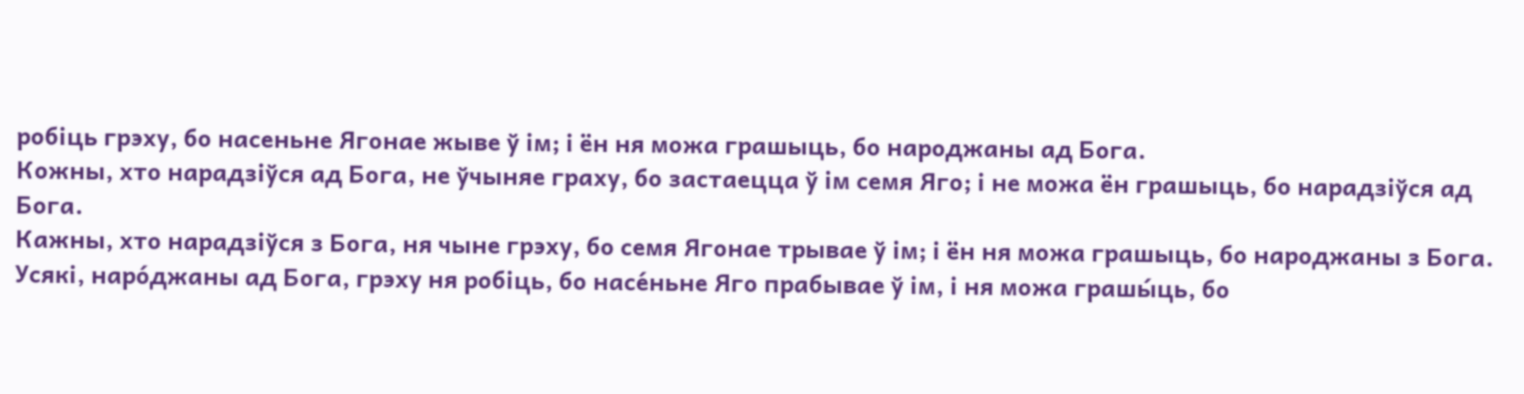робіць грэху, бо насеньне Ягонае жыве ў ім; і ён ня можа грашыць, бо народжаны ад Бога.
Кожны, хто нарадзіўся ад Бога, не ўчыняе граху, бо застаецца ў ім семя Яго; і не можа ён грашыць, бо нарадзіўся ад Бога.
Кажны, хто нарадзіўся з Бога, ня чыне грэху, бо семя Ягонае трывае ў ім; і ён ня можа грашыць, бо народжаны з Бога.
Усякі, наро́джаны ад Бога, грэху ня робіць, бо насе́ньне Яго прабывае ў ім, і ня можа грашы́ць, бо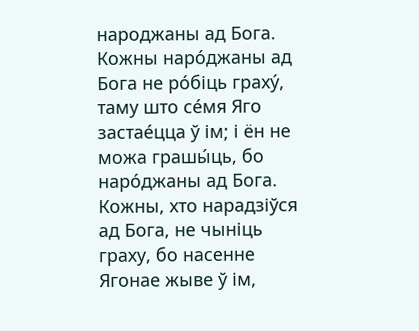народжаны ад Бога.
Кожны наро́джаны ад Бога не ро́біць граху́, таму што се́мя Яго застае́цца ў ім; і ён не можа грашы́ць, бо наро́джаны ад Бога.
Кожны, хто нарадзіўся ад Бога, не чыніць граху, бо насенне Ягонае жыве ў ім,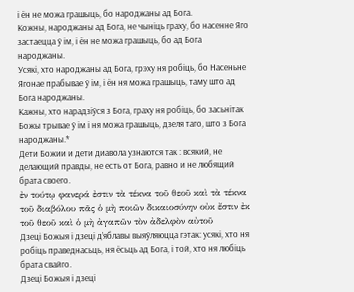і ён не можа грашыць, бо народжаны ад Бога.
Кожны, народжаны ад Бога, не чыніць граху, бо насенне Яго застаецца ў ім, і ён не можа грашыць, бо ад Бога народжаны.
Усякі, хто народжаны ад Бога, грэху ня робіць, бо Насеньне Ягонае прабывае ў ім, і ён ня можа грашыць, таму што ад Бога народжаны.
Кажны, хто нарадзіўся з Бога, граху ня робіць, бо засьнітак Божы трывае ў ім і ня можа грашыць, дзеля таго, што з Бога народжаны.*
Дети Божии и дети диавола узнаются так : всякий, не делающий правды, не есть от Бога, равно и не любящий брата своего.
ἐν τούτῳ φανερά ἐστιν τὰ τέκνα τοῦ θεοῦ καὶ τὰ τέκνα τοῦ διαβόλου πᾶς ὁ μὴ ποιῶν δικαιοσύνην οὐκ ἔστιν ἐκ τοῦ θεοῦ καὶ ὁ μὴ ἀγαπῶν τὸν ἀδελφὸν αὐτοῦ
Дзеці Божыя і дзеці д’яблавы выяўляюцца гэтак: усякі, хто ня робіць праведнасьць, ня ёсьць ад Бога, і той, хто ня любіць брата свайго.
Дзеці Божыя і дзеці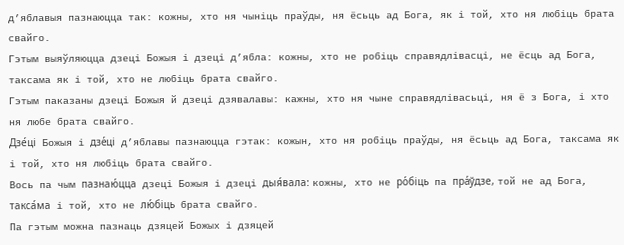д’яблавыя пазнаюцца так: кожны, хто ня чыніць праўды, ня ёсьць ад Бога, як і той, хто ня любіць брата свайго.
Гэтым выяўляюцца дзеці Божыя і дзеці д’ябла: кожны, хто не робіць справядлівасці, не ёсць ад Бога, таксама як і той, хто не любіць брата свайго.
Гэтым паказаны дзеці Божыя й дзеці дзявалавы: кажны, хто ня чыне справядлівасьці, ня ё з Бога, і хто ня любе брата свайго.
Дзе́ці Божыя і дзе́ці д’яблавы пазнаюцца гэтак: кожын, хто ня робіць праўды, ня ёсьць ад Бога, таксама як і той, хто ня любіць брата свайго.
Вось па чым пазнаю́цца дзеці Божыя і дзеці дыя́вала: кожны, хто не ро́біць па пра́ўдзе, той не ад Бога, такса́ма і той, хто не лю́біць брата свайго.
Па гэтым можна пазнаць дзяцей Божых і дзяцей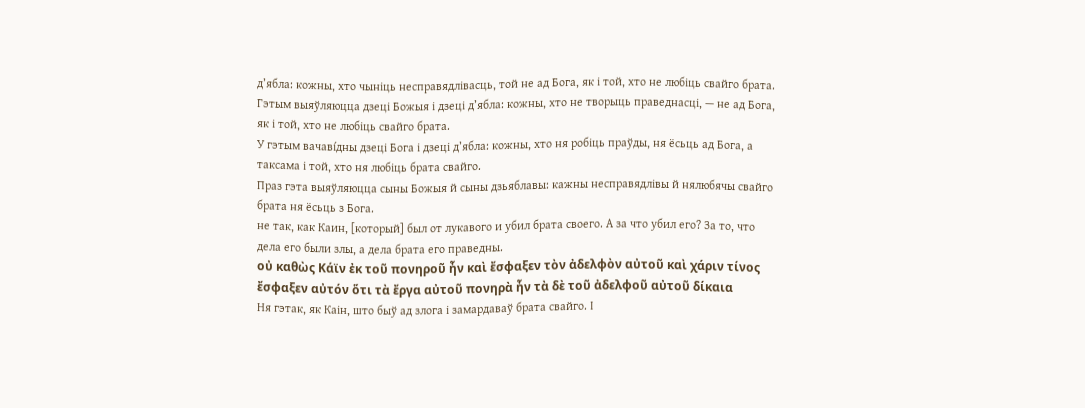д’ябла: кожны, хто чыніць несправядлівасць, той не ад Бога, як і той, хто не любіць свайго брата.
Гэтым выяўляюцца дзеці Божыя і дзеці д’ябла: кожны, хто не творыць праведнасці, — не ад Бога, як і той, хто не любіць свайго брата.
У гэтым вачавíдны дзеці Бога і дзеці д’ябла: кожны, хто ня робіць праўды, ня ёсьць ад Бога, а таксама і той, хто ня любіць брата свайго.
Праз гэта выяўляюцца сыны Божыя й сыны дзьяблавы: кажны несправядлівы й нялюбячы свайго брата ня ёсьць з Бога.
не так, как Каин, [который] был от лукавого и убил брата своего. А за что убил его? За то, что дела его были злы, а дела брата его праведны.
οὐ καθὼς Κάϊν ἐκ τοῦ πονηροῦ ἦν καὶ ἔσφαξεν τὸν ἀδελφὸν αὐτοῦ καὶ χάριν τίνος ἔσφαξεν αὐτόν ὅτι τὰ ἔργα αὐτοῦ πονηρὰ ἦν τὰ δὲ τοῦ ἀδελφοῦ αὐτοῦ δίκαια
Ня гэтак, як Каін, што быў ад злога і замардаваў брата свайго. І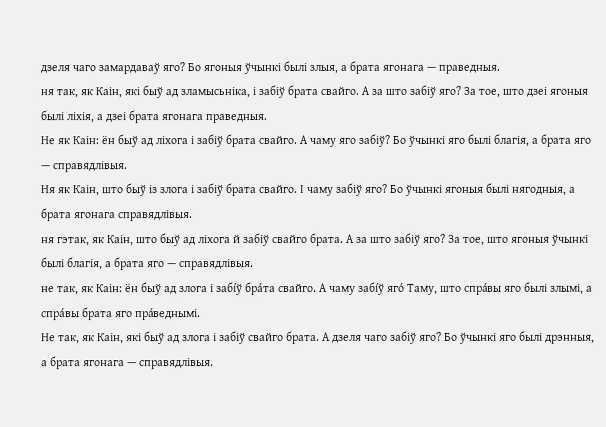дзеля чаго замардаваў яго? Бо ягоныя ўчынкі былі злыя, а брата ягонага — праведныя.
ня так, як Каін, які быў ад зламысьніка, і забіў брата свайго. А за што забіў яго? За тое, што дзеі ягоныя былі ліхія, а дзеі брата ягонага праведныя.
Не як Каін: ён быў ад ліхога і забіў брата свайго. А чаму яго забіў? Бо ўчынкі яго былі благія, а брата яго — справядлівыя.
Ня як Каін, што быў із злога і забіў брата свайго. І чаму забіў яго? Бо ўчынкі ягоныя былі нягодныя, а брата ягонага справядлівыя.
ня гэтак, як Каін, што быў ад ліхога й забіў свайго брата. А за што забіў яго? За тое, што ягоныя ўчынкі былі благія, а брата яго — справядлівыя.
не так, як Каін: ён быў ад злога і забíў бра́та свайго. А чаму забíў яго́ Таму, што спра́вы яго былі злымі, а спра́вы брата яго пра́веднымі.
Не так, як Каін, які быў ад злога і забіў свайго брата. А дзеля чаго забіў яго? Бо ўчынкі яго былі дрэнныя, а брата ягонага — справядлівыя.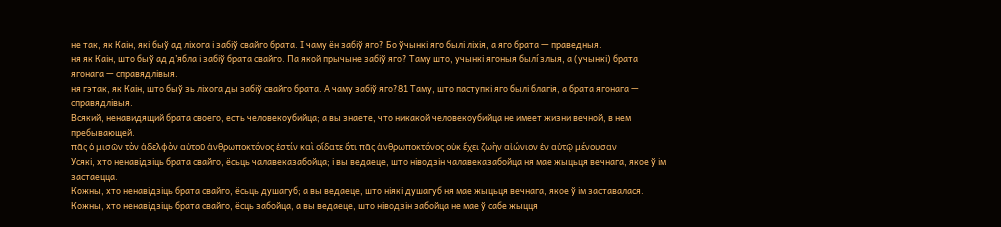не так, як Каін, які быў ад ліхога і забіў свайго брата. І чаму ён забіў яго? Бо ўчынкі яго былі ліхія, а яго брата — праведныя.
ня як Каін, што быў ад д’ябла і забіў брата свайго. Па якой прычыне забіў яго? Таму што, учынкі ягоныя былí злыя, а (учынкі) брата ягонага — справядлівыя.
ня гэтак, як Каін, што быў зь ліхога ды забіў свайго брата. А чаму забіў яго?81 Таму, што паступкі яго былі благія, а брата ягонага — справядлівыя.
Всякий, ненавидящий брата своего, есть человекоубийца; а вы знаете, что никакой человекоубийца не имеет жизни вечной, в нем пребывающей.
πᾶς ὁ μισῶν τὸν ἀδελφὸν αὐτοῦ ἀνθρωποκτόνος ἐστίν καὶ οἴδατε ὅτι πᾶς ἀνθρωποκτόνος οὐκ ἔχει ζωὴν αἰώνιον ἐν αὐτῷ μένουσαν
Усякі, хто ненавідзіць брата свайго, ёсьць чалавеказабойца; і вы ведаеце, што ніводзін чалавеказабойца ня мае жыцьця вечнага, якое ў ім застаецца.
Кожны, хто ненавідзіць брата свайго, ёсьць душагуб; а вы ведаеце, што ніякі душагуб ня мае жыцьця вечнага, якое ў ім заставалася.
Кожны, хто ненавідзіць брата свайго, ёсць забойца, а вы ведаеце, што ніводзін забойца не мае ў сабе жыцця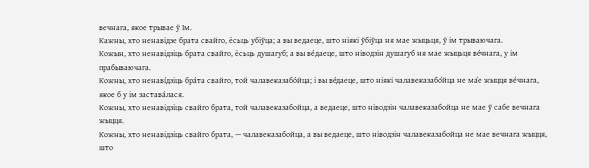вечнага, якое трывае ў Ім.
Кажны, хто ненавідзе брата свайго, ёсьць убіўца; а вы ведаеце, што ніякі ўбіўца ня мае жыцьця, ў ім трываючага.
Кожын, хто ненавідзіць брата свайго, ёсьць душагуб; а вы ве́даеце, што ніводзін душагуб ня мае жыцьця ве́чнага, у ім прабываючага.
Кожны, хто ненавíдзіць бра́та свайго, той чалавеказабо́йца; і вы ве́даеце, што ніякі чалавеказабо́йца не ма́е жыцця ве́чнага, якое б у ім застава́лася.
Кожны, хто ненавідзіць свайго брата, той чалавеказабойца, а ведаеце, што ніводзін чалавеказабойца не мае ў сабе вечнага жыцця.
Кожны, хто ненавідзіць свайго брата, — чалавеказабойца, а вы ведаеце, што ніводзін чалавеказабойца не мае вечнага жыцця, што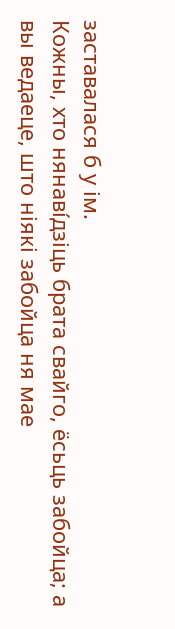заставалася б у ім.
Кожны, хто нянавíдзіць брата свайго, ёсьць забойца; а вы ведаеце, што ніякі забойца ня мае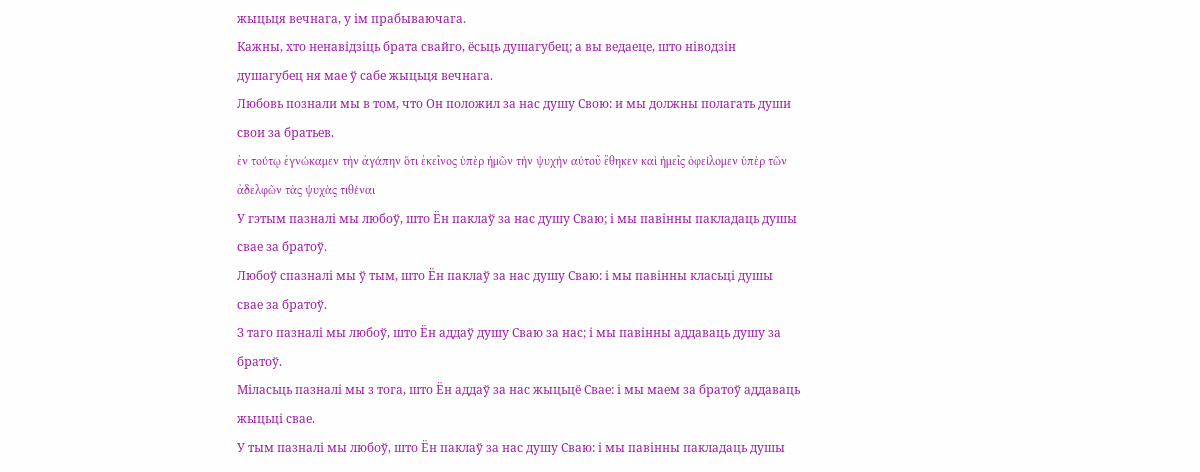жыцьця вечнага, у ім прабываючага.
Кажны, хто ненавідзіць брата свайго, ёсьць душагубец; а вы ведаеце, што ніводзін душагубец ня мае ў сабе жыцьця вечнага.
Любовь познали мы в том, что Он положил за нас душу Свою: и мы должны полагать души свои за братьев.
ἐν τούτῳ ἐγνώκαμεν τὴν ἀγάπην ὅτι ἐκεῖνος ὑπὲρ ἡμῶν τὴν ψυχὴν αὐτοῦ ἔθηκεν καὶ ἡμεῖς ὀφείλομεν ὑπὲρ τῶν ἀδελφῶν τὰς ψυχὰς τιθέναι
У гэтым пазналі мы любоў, што Ён паклаў за нас душу Сваю; і мы павінны пакладаць душы свае за братоў.
Любоў спазналі мы ў тым, што Ён паклаў за нас душу Сваю: і мы павінны класьці душы свае за братоў.
З таго пазналі мы любоў, што Ён аддаў душу Сваю за нас; і мы павінны аддаваць душу за братоў.
Міласьць пазналі мы з тога, што Ён аддаў за нас жыцьцё Свае: і мы маем за братоў аддаваць жыцьці свае.
У тым пазналі мы любоў, што Ён паклаў за нас душу Сваю: і мы павінны пакладаць душы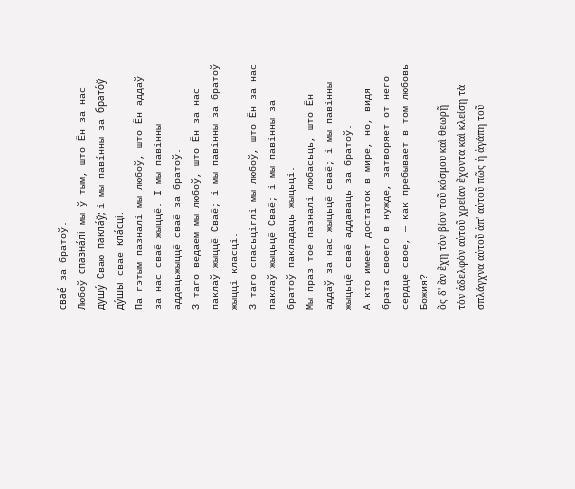свае́ за братоў.
Любоў спазна́лі мы ў тым, што Ён за нас душу́ Сваю пакла́ў; і мы павíнны за брато́ў ду́шы свае кла́сці.
Па гэтым пазналі мы любоў, што Ён аддаў за нас сваё жыццё. І мы павінны аддацьжыццё сваё за братоў.
З таго ведаем мы любоў, што Ён за нас паклаў жыццё Сваё; і мы павінны за братоў жыцці класці.
З таго спасьціглі мы любоў, што Ён за нас паклаў жыцьцё Сваё; і мы павінны за братоў пакладаць жыцьці.
Мы праз тое пазналі любасьць, што Ён аддаў за нас жыцьцё сваё; і мы павінны жыцьцё сваё аддаваць за братоў.
А кто имеет достаток в мире, но, видя брата своего в нужде, затворяет от него сердце свое, — как пребывает в том любовь Божия?
ὃς δ' ἂν ἔχῃ τὸν βίον τοῦ κόσμου καὶ θεωρῇ τὸν ἀδελφὸν αὐτοῦ χρείαν ἔχοντα καὶ κλείσῃ τὰ σπλάγχνα αὐτοῦ ἀπ' αὐτοῦ πῶς ἡ ἀγάπη τοῦ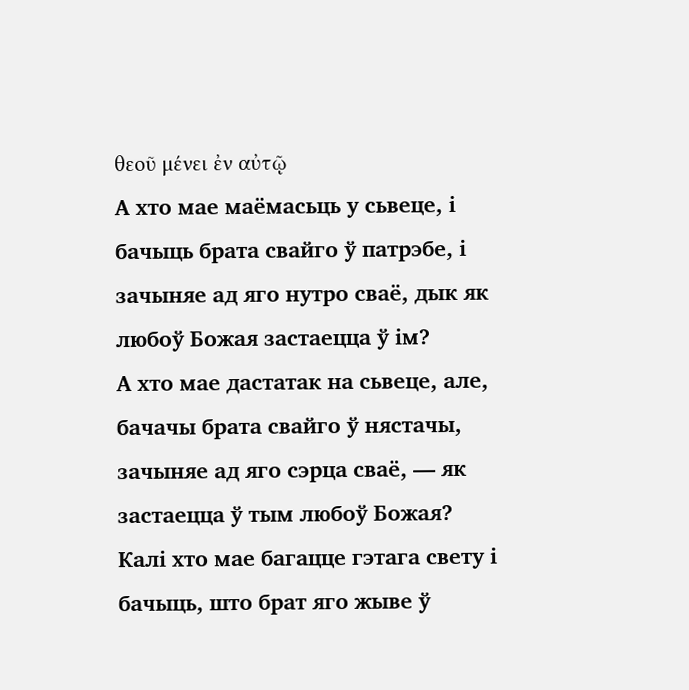θεοῦ μένει ἐν αὐτῷ
А хто мае маёмасьць у сьвеце, і бачыць брата свайго ў патрэбе, і зачыняе ад яго нутро сваё, дык як любоў Божая застаецца ў ім?
А хто мае дастатак на сьвеце, але, бачачы брата свайго ў нястачы, зачыняе ад яго сэрца сваё, — як застаецца ў тым любоў Божая?
Калі хто мае багацце гэтага свету і бачыць, што брат яго жыве ў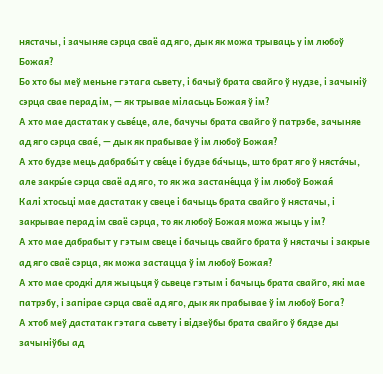нястачы, і зачыняе сэрца сваё ад яго, дык як можа трываць у ім любоў Божая?
Бо хто бы меў меньне гэтага сьвету, і бачыў брата свайго ў нудзе, і зачыніў сэрца свае перад ім, — як трывае міласьць Божая ў ім?
А хто мае дастатак у сьве́це, але, бачучы брата свайго ў патрэбе, зачыняе ад яго сэрца свае́, — дык як прабывае ў ім любоў Божая?
А хто будзе мець дабрабы́т у све́це і будзе ба́чыць, што брат яго ў няста́чы, але закры́е сэрца сваё ад яго, то як жа застане́цца ў ім любоў Божая́
Калі хтосьці мае дастатак у свеце і бачыць брата свайго ў нястачы, і закрывае перад ім сваё сэрца, то як любоў Божая можа жыць у ім?
А хто мае дабрабыт у гэтым свеце і бачыць свайго брата ў нястачы і закрые ад яго сваё сэрца, як можа застацца ў ім любоў Божая?
А хто мае сродкі для жыцьця ў сьвеце гэтым і бачыць брата свайго, які мае патрэбу, і запірае сэрца сваё ад яго, дык як прабывае ў ім любоў Бога?
А хтоб меў дастатак гэтага сьвету і відзеўбы брата свайго ў бядзе ды зачыніўбы ад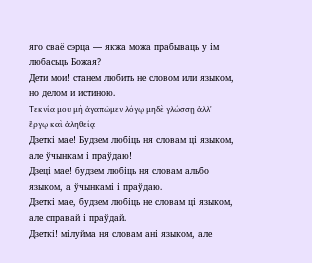яго сваё сэрца — якжа можа прабываць у ім любасьць Божая?
Дети мои! станем любить не словом или языком, но делом и истиною.
Τεκνία μου μὴ ἀγαπῶμεν λόγῳ μηδὲ γλώσσῃ ἀλλ' ἔργῳ καὶ ἀληθείᾳ
Дзеткі мае! Будзем любіць ня словам ці языком, але ўчынкам і праўдаю!
Дзеці мае! будзем любіць ня словам альбо языком, а ўчынкамі і праўдаю.
Дзеткі мае, будзем любіць не словам ці языком, але справай і праўдай.
Дзеткі! мілуйма ня словам ані языком, але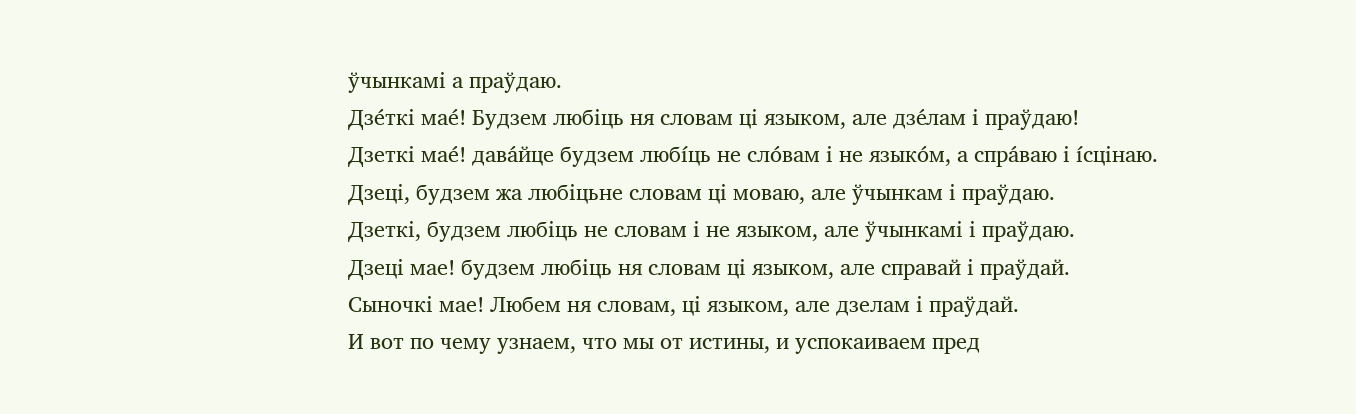ўчынкамі а праўдаю.
Дзе́ткі мае́! Будзем любіць ня словам ці языком, але дзе́лам і праўдаю!
Дзеткі мае́! дава́йце будзем любíць не сло́вам і не языко́м, а спра́ваю і íсцінаю.
Дзеці, будзем жа любіцьне словам ці моваю, але ўчынкам і праўдаю.
Дзеткі, будзем любіць не словам і не языком, але ўчынкамі і праўдаю.
Дзеці мае! будзем любіць ня словам ці языком, але справай і праўдай.
Сыночкі мае! Любем ня словам, ці языком, але дзелам і праўдай.
И вот по чему узнаем, что мы от истины, и успокаиваем пред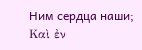Ним сердца наши;
Καὶ ἐν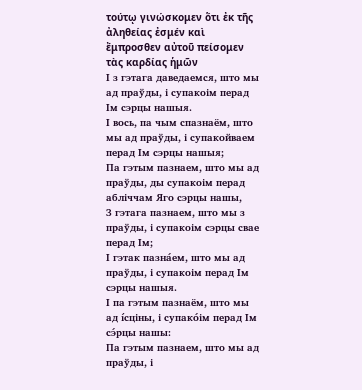τούτῳ γινώσκομεν ὅτι ἐκ τῆς ἀληθείας ἐσμέν καὶ ἔμπροσθεν αὐτοῦ πείσομεν τὰς καρδίας ἡμῶν
І з гэтага даведаемся, што мы ад праўды, і супакоім перад Ім сэрцы нашыя.
І вось, па чым спазнаём, што мы ад праўды, і супакойваем перад Ім сэрцы нашыя;
Па гэтым пазнаем, што мы ад праўды, ды супакоім перад абліччам Яго сэрцы нашы,
З гэтага пазнаем, што мы з праўды, і супакоім сэрцы свае перад Ім;
І гэтак пазна́ем, што мы ад праўды, і супакоім перад Ім сэрцы нашыя.
І па гэтым пазнаём, што мы ад íсціны, і супако́ім перад Ім сэ́рцы нашы:
Па гэтым пазнаем, што мы ад праўды, і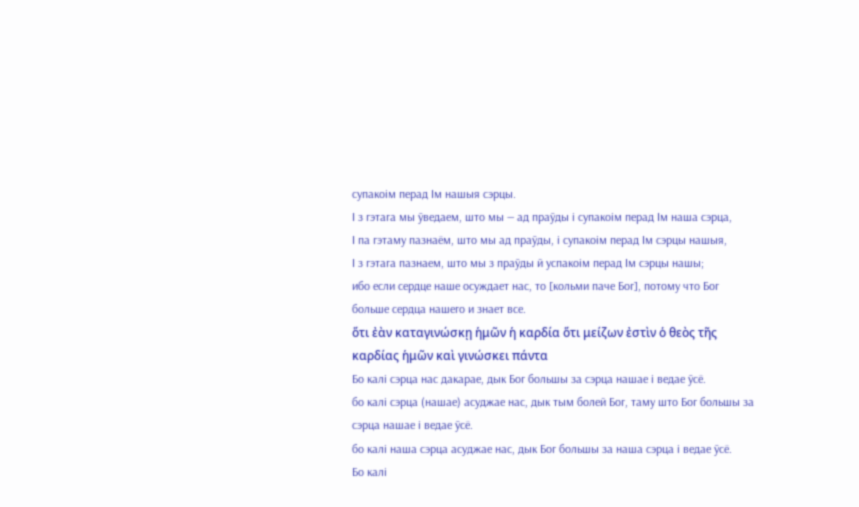супакоім перад Ім нашыя сэрцы.
І з гэтага мы ўведаем, што мы — ад праўды і супакоім перад Ім наша сэрца,
І па гэтаму пазнаём, што мы ад праўды, і супакоім перад Ім сэрцы нашыя,
І з гэтага пазнаем, што мы з праўды й успакоім перад Ім сэрцы нашы;
ибо если сердце наше осуждает нас, то [кольми паче Бог], потому что Бог больше сердца нашего и знает все.
ὅτι ἐὰν καταγινώσκῃ ἡμῶν ἡ καρδία ὅτι μείζων ἐστὶν ὁ θεὸς τῆς καρδίας ἡμῶν καὶ γινώσκει πάντα
Бо калі сэрца нас дакарае, дык Бог большы за сэрца нашае і ведае ўсё.
бо калі сэрца (нашае) асуджае нас, дык тым болей Бог, таму што Бог большы за сэрца нашае і ведае ўсё.
бо калі наша сэрца асуджае нас, дык Бог большы за наша сэрца і ведае ўсё.
Бо калі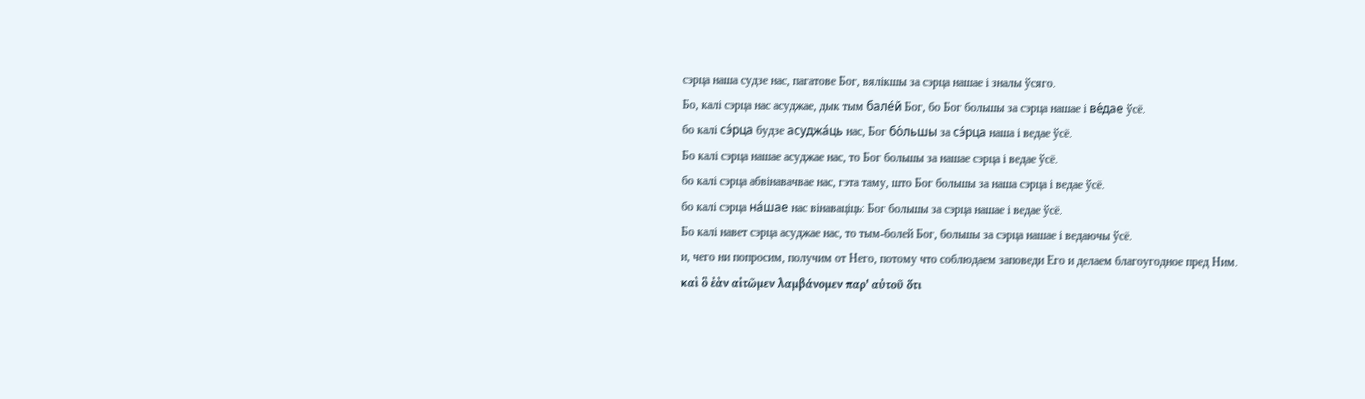сэрца наша судзе нас, пагатове Бог, вялікшы за сэрца нашае і зналы ўсяго.
Бо, калі сэрца нас асуджае, дык тым бале́й Бог, бо Бог большы за сэрца нашае і ве́дае ўсё.
бо калі сэ́рца будзе асуджа́ць нас, Бог бо́льшы за сэ́рца наша і ведае ўсё.
Бо калі сэрца нашае асуджае нас, то Бог большы за нашае сэрца і ведае ўсё.
бо калі сэрца абвінавачвае нас, гэта таму, што Бог большы за наша сэрца і ведае ўсё.
бо калі сэрца на́шае нас вінаваціць: Бог большы за сэрца нашае і ведае ўсё.
Бо калі навет сэрца асуджае нас, то тым-болей Бог, большы за сэрца нашае і ведаючы ўсё.
и, чего ни попросим, получим от Него, потому что соблюдаем заповеди Его и делаем благоугодное пред Ним.
καὶ ὃ ἐὰν αἰτῶμεν λαμβάνομεν παρ' αὐτοῦ ὅτι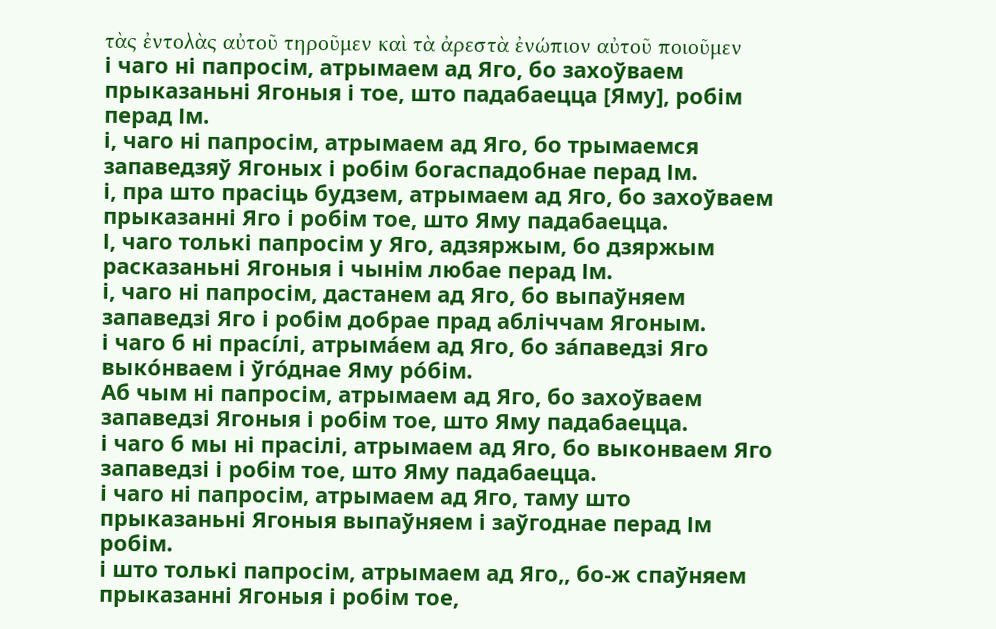τὰς ἐντολὰς αὐτοῦ τηροῦμεν καὶ τὰ ἀρεστὰ ἐνώπιον αὐτοῦ ποιοῦμεν
і чаго ні папросім, атрымаем ад Яго, бо захоўваем прыказаньні Ягоныя і тое, што падабаецца [Яму], робім перад Ім.
і, чаго ні папросім, атрымаем ад Яго, бо трымаемся запаведзяў Ягоных і робім богаспадобнае перад Ім.
і, пра што прасіць будзем, атрымаем ад Яго, бо захоўваем прыказанні Яго і робім тое, што Яму падабаецца.
І, чаго толькі папросім у Яго, адзяржым, бо дзяржым расказаньні Ягоныя і чынім любае перад Ім.
і, чаго ні папросім, дастанем ад Яго, бо выпаўняем запаведзі Яго і робім добрае прад абліччам Ягоным.
і чаго б ні прасíлі, атрыма́ем ад Яго, бо за́паведзі Яго выко́нваем і ўго́днае Яму ро́бім.
Аб чым ні папросім, атрымаем ад Яго, бо захоўваем запаведзі Ягоныя і робім тое, што Яму падабаецца.
і чаго б мы ні прасілі, атрымаем ад Яго, бо выконваем Яго запаведзі і робім тое, што Яму падабаецца.
і чаго ні папросім, атрымаем ад Яго, таму што прыказаньні Ягоныя выпаўняем і заўгоднае перад Ім робім.
і што толькі папросім, атрымаем ад Яго,, бо-ж спаўняем прыказанні Ягоныя і робім тое,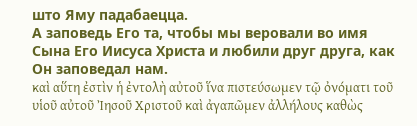што Яму падабаецца.
А заповедь Его та, чтобы мы веровали во имя Сына Его Иисуса Христа и любили друг друга, как Он заповедал нам.
καὶ αὕτη ἐστὶν ἡ ἐντολὴ αὐτοῦ ἵνα πιστεύσωμεν τῷ ὀνόματι τοῦ υἱοῦ αὐτοῦ Ἰησοῦ Χριστοῦ καὶ ἀγαπῶμεν ἀλλήλους καθὼς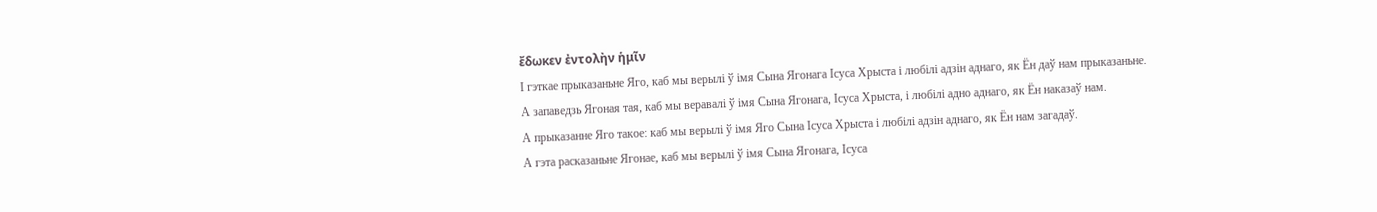ἔδωκεν ἐντολὴν ἡμῖν
І гэткае прыказаньне Яго, каб мы верылі ў імя Сына Ягонага Ісуса Хрыста і любілі адзін аднаго, як Ён даў нам прыказаньне.
А запаведзь Ягоная тая, каб мы веравалі ў імя Сына Ягонага, Ісуса Хрыста, і любілі адно аднаго, як Ён наказаў нам.
А прыказанне Яго такое: каб мы верылі ў імя Яго Сына Ісуса Хрыста і любілі адзін аднаго, як Ён нам загадаў.
А гэта расказаньне Ягонае, каб мы верылі ў імя Сына Ягонага, Ісуса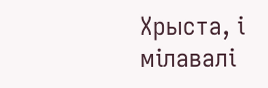Хрыста, і мілавалі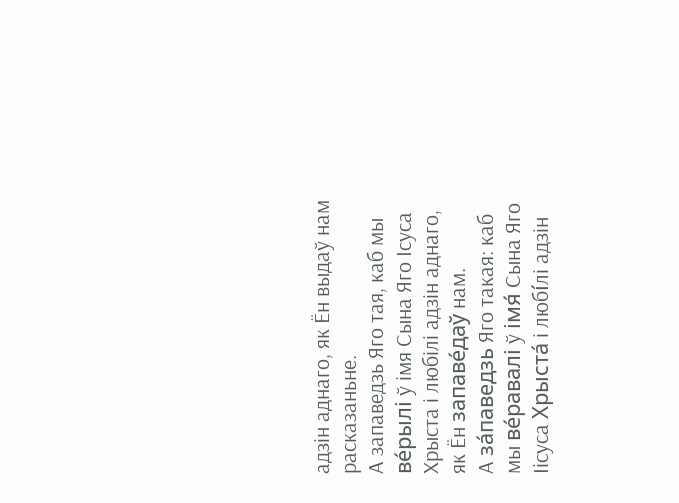адзін аднаго, як Ён выдаў нам расказаньне.
А запаведзь Яго тая, каб мы ве́рылі ў імя Сына Яго Ісуса Хрыста і любілі адзін аднаго, як Ён запаве́даў нам.
А за́паведзь Яго такая: каб мы ве́равалі ў імя́ Сына Яго Іісуса Хрыста́ і любíлі адзін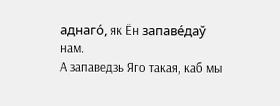аднаго́, як Ён запаве́даў нам.
А запаведзь Яго такая, каб мы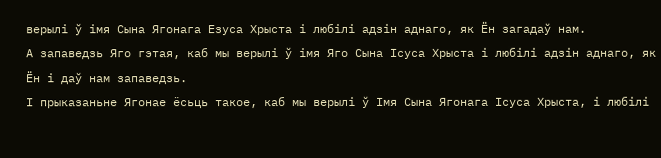верылі ў імя Сына Ягонага Езуса Хрыста і любілі адзін аднаго, як Ён загадаў нам.
А запаведзь Яго гэтая, каб мы верылі ў імя Яго Сына Ісуса Хрыста і любілі адзін аднаго, як Ён і даў нам запаведзь.
І прыказаньне Ягонае ёсьць такое, каб мы верылі ў Імя Сына Ягонага Ісуса Хрыста, і любілі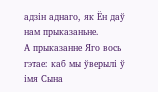адзін аднаго, як Ён даў нам прыказаньне.
А прыказанне Яго вось гэтае: каб мы ўверылі ў імя Сына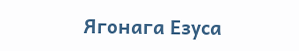Ягонага Езуса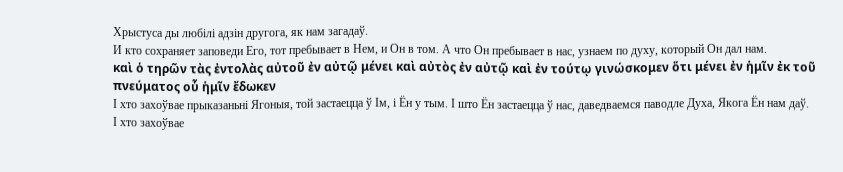Хрыстуса ды любілі адзін другога, як нам загадаў.
И кто сохраняет заповеди Его, тот пребывает в Нем, и Он в том. А что Он пребывает в нас, узнаем по духу, который Он дал нам.
καὶ ὁ τηρῶν τὰς ἐντολὰς αὐτοῦ ἐν αὐτῷ μένει καὶ αὐτὸς ἐν αὐτῷ καὶ ἐν τούτῳ γινώσκομεν ὅτι μένει ἐν ἡμῖν ἐκ τοῦ πνεύματος οὗ ἡμῖν ἔδωκεν
І хто захоўвае прыказаньні Ягоныя, той застаецца ў Ім, і Ён у тым. І што Ён застаецца ў нас, даведваемся паводле Духа, Якога Ён нам даў.
І хто захоўвае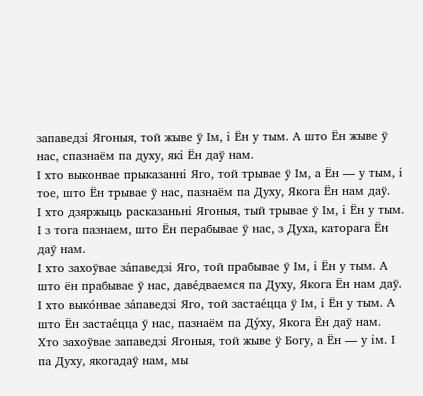запаведзі Ягоныя, той жыве ў Ім, і Ён у тым. А што Ён жыве ў нас, спазнаём па духу, які Ён даў нам.
І хто выконвае прыказанні Яго, той трывае ў Ім, а Ён — у тым, і тое, што Ён трывае ў нас, пазнаём па Духу, Якога Ён нам даў.
І хто дзяржыць расказаньні Ягоныя, тый трывае ў Ім, і Ён у тым. І з тога пазнаем, што Ён перабывае ў нас, з Духа, каторага Ён даў нам.
І хто захоўвае за́паведзі Яго, той прабывае ў Ім, і Ён у тым. А што ён прабывае ў нас, даве́дваемся па Духу, Якога Ён нам даў.
І хто выко́нвае за́паведзі Яго, той застае́цца ў Ім, і Ён у тым. А што Ён застае́цца ў нас, пазнаём па Ду́ху, Якога Ён даў нам.
Хто захоўвае запаведзі Ягоныя, той жыве ў Богу, а Ён — у ім. І па Духу, якогадаў нам, мы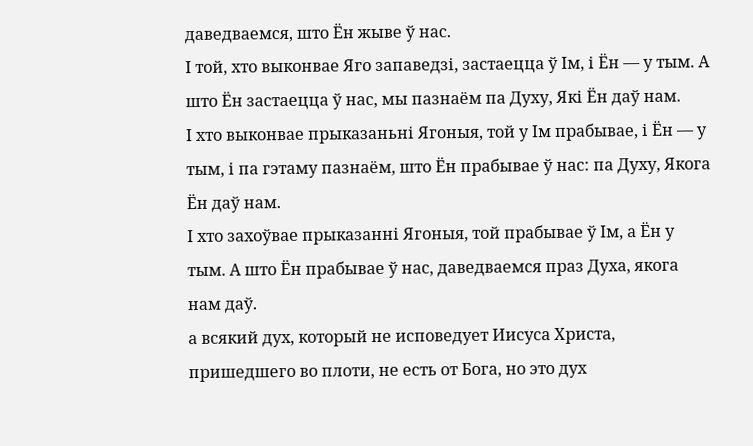даведваемся, што Ён жыве ў нас.
І той, хто выконвае Яго запаведзі, застаецца ў Ім, і Ён — у тым. А што Ён застаецца ў нас, мы пазнаём па Духу, Які Ён даў нам.
І хто выконвае прыказаньні Ягоныя, той у Ім прабывае, і Ён — у тым, і па гэтаму пазнаём, што Ён прабывае ў нас: па Духу, Якога Ён даў нам.
І хто захоўвае прыказанні Ягоныя, той прабывае ў Ім, а Ён у тым. А што Ён прабывае ў нас, даведваемся праз Духа, якога нам даў.
а всякий дух, который не исповедует Иисуса Христа, пришедшего во плоти, не есть от Бога, но это дух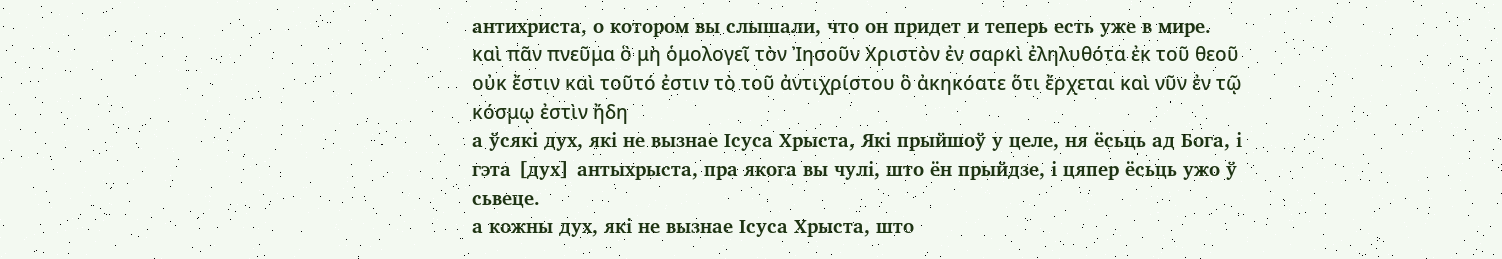антихриста, о котором вы слышали, что он придет и теперь есть уже в мире.
καὶ πᾶν πνεῦμα ὃ μὴ ὁμολογεῖ τὸν Ἰησοῦν Χριστὸν ἐν σαρκὶ ἐληλυθότα ἐκ τοῦ θεοῦ οὐκ ἔστιν καὶ τοῦτό ἐστιν τὸ τοῦ ἀντιχρίστου ὃ ἀκηκόατε ὅτι ἔρχεται καὶ νῦν ἐν τῷ κόσμῳ ἐστὶν ἤδη
а ўсякі дух, які не вызнае Ісуса Хрыста, Які прыйшоў у целе, ня ёсьць ад Бога, і гэта [дух] антыхрыста, пра якога вы чулі, што ён прыйдзе, і цяпер ёсьць ужо ў сьвеце.
а кожны дух, які не вызнае Ісуса Хрыста, што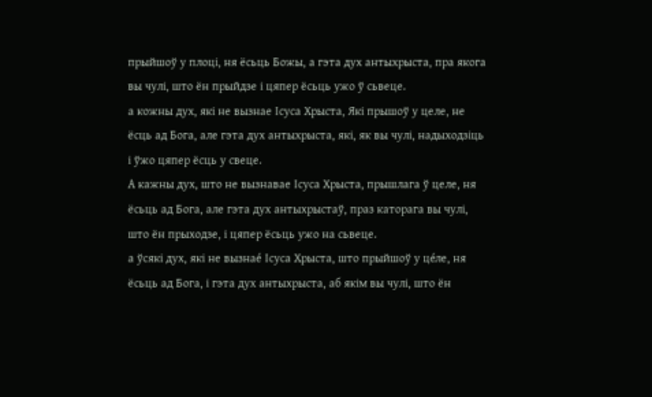прыйшоў у плоці, ня ёсьць Божы, а гэта дух антыхрыста, пра якога вы чулі, што ён прыйдзе і цяпер ёсьць ужо ў сьвеце.
а кожны дух, які не вызнае Ісуса Хрыста, Які прышоў у целе, не ёсць ад Бога, але гэта дух антыхрыста, які, як вы чулі, надыходзіць і ўжо цяпер ёсць у свеце.
А кажны дух, што не вызнавае Ісуса Хрыста, прышлага ў целе, ня ёсьць ад Бога, але гэта дух антыхрыстаў, праз каторага вы чулі, што ён прыходзе, і цяпер ёсьць ужо на сьвеце.
а ўсякі дух, які не вызнае́ Ісуса Хрыста, што прыйшоў у це́ле, ня ёсьць ад Бога, і гэта дух антыхрыста, аб якім вы чулі, што ён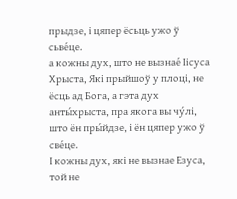прыдзе, і цяпер ёсьць ужо ў сьве́це.
а кожны дух, што не вызнае́ Іісуса Хрыста, Які прыйшоў у плоці, не ёсць ад Бога, а гэта дух анты́хрыста, пра якога вы чу́лі, што ён пры́йдзе, і ён цяпер ужо ў све́це.
І кожны дух, які не вызнае Езуса, той не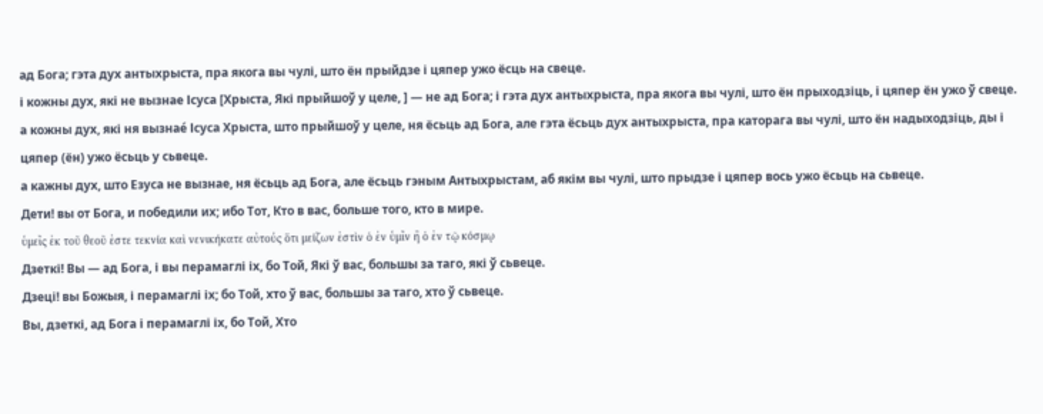ад Бога; гэта дух антыхрыста, пра якога вы чулі, што ён прыйдзе і цяпер ужо ёсць на свеце.
і кожны дух, які не вызнае Ісуса [Хрыста, Які прыйшоў у целе, ] — не ад Бога; і гэта дух антыхрыста, пра якога вы чулі, што ён прыходзіць, і цяпер ён ужо ў свеце.
а кожны дух, які ня вызнае́ Ісуса Хрыста, што прыйшоў у целе, ня ёсьць ад Бога, але гэта ёсьць дух антыхрыста, пра каторага вы чулі, што ён надыходзіць, ды і цяпер (ён) ужо ёсьць у сьвеце.
а кажны дух, што Езуса не вызнае, ня ёсьць ад Бога, але ёсьць гэным Антыхрыстам, аб якім вы чулі, што прыдзе і цяпер вось ужо ёсьць на сьвеце.
Дети! вы от Бога, и победили их; ибо Тот, Кто в вас, больше того, кто в мире.
ὑμεῖς ἐκ τοῦ θεοῦ ἐστε τεκνία καὶ νενικήκατε αὐτούς ὅτι μείζων ἐστὶν ὁ ἐν ὑμῖν ἢ ὁ ἐν τῷ κόσμῳ
Дзеткі! Вы — ад Бога, і вы перамаглі іх, бо Той, Які ў вас, большы за таго, які ў сьвеце.
Дзеці! вы Божыя, і перамаглі іх; бо Той, хто ў вас, большы за таго, хто ў сьвеце.
Вы, дзеткі, ад Бога і перамаглі іх, бо Той, Хто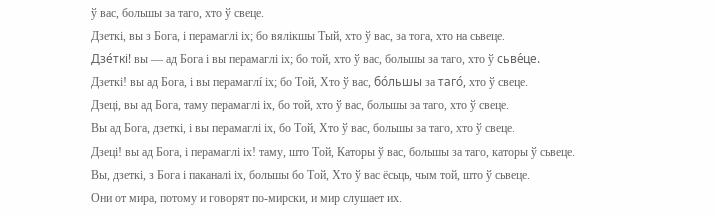ў вас, большы за таго, хто ў свеце.
Дзеткі, вы з Бога, і перамаглі іх; бо вялікшы Тый, хто ў вас, за тога, хто на сьвеце.
Дзе́ткі! вы — ад Бога і вы перамаглі іх; бо той, хто ў вас, большы за таго, хто ў сьве́це.
Дзеткі! вы ад Бога, і вы перамаглí іх; бо Той, Хто ў вас, бо́льшы за таго́, хто ў свеце.
Дзеці, вы ад Бога, таму перамаглі іх, бо той, хто ў вас, большы за таго, хто ў свеце.
Вы ад Бога, дзеткі, і вы перамаглі іх, бо Той, Хто ў вас, большы за таго, хто ў свеце.
Дзеці! вы ад Бога, і перамаглі іх! таму, што Той, Каторы ў вас, большы за таго, каторы ў сьвеце.
Вы, дзеткі, з Бога і паканалі іх, большы бо Той, Хто ў вас ёсьць, чым той, што ў сьвеце.
Они от мира, потому и говорят по-мирски, и мир слушает их.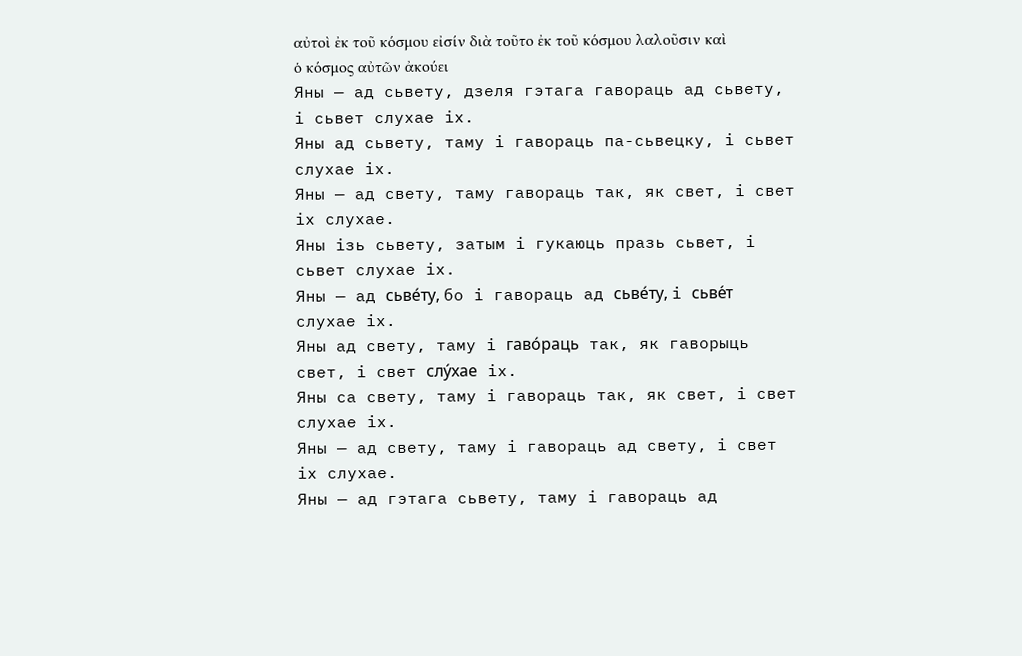αὐτοὶ ἐκ τοῦ κόσμου εἰσίν διὰ τοῦτο ἐκ τοῦ κόσμου λαλοῦσιν καὶ ὁ κόσμος αὐτῶν ἀκούει
Яны — ад сьвету, дзеля гэтага гавораць ад сьвету, і сьвет слухае іх.
Яны ад сьвету, таму і гавораць па-сьвецку, і сьвет слухае іх.
Яны — ад свету, таму гавораць так, як свет, і свет іх слухае.
Яны ізь сьвету, затым і гукаюць празь сьвет, і сьвет слухае іх.
Яны — ад сьве́ту, бо і гавораць ад сьве́ту, і сьве́т слухае іх.
Яны ад свету, таму і гаво́раць так, як гаворыць свет, і свет слу́хае іх.
Яны са свету, таму і гавораць так, як свет, і свет слухае іх.
Яны — ад свету, таму і гавораць ад свету, і свет іх слухае.
Яны — ад гэтага сьвету, таму і гавораць ад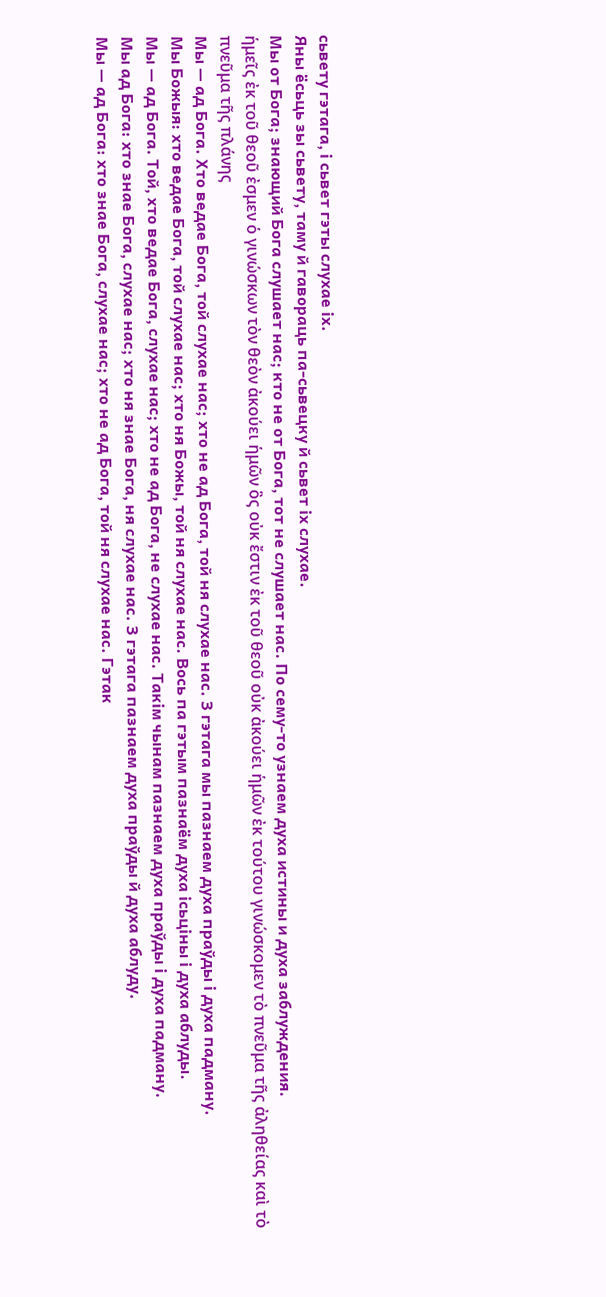сьвету гэтага, і сьвет гэты слухае іх.
Яны ёсьць зы сьвету, таму й гавораць па-сьвецку й сьвет іх слухае.
Мы от Бога; знающий Бога слушает нас; кто не от Бога, тот не слушает нас. По сему-то узнаем духа истины и духа заблуждения.
ἡμεῖς ἐκ τοῦ θεοῦ ἐσμεν ὁ γινώσκων τὸν θεὸν ἀκούει ἡμῶν ὃς οὐκ ἔστιν ἐκ τοῦ θεοῦ οὐκ ἀκούει ἡμῶν ἐκ τούτου γινώσκομεν τὸ πνεῦμα τῆς ἀληθείας καὶ τὸ πνεῦμα τῆς πλάνης
Мы — ад Бога. Хто ведае Бога, той слухае нас; хто не ад Бога, той ня слухае нас. З гэтага мы пазнаем духа праўды і духа падману.
Мы Божыя: хто ведае Бога, той слухае нас; хто ня Божы, той ня слухае нас. Вось па гэтым пазнаём духа ісьціны і духа аблуды.
Мы — ад Бога. Той, хто ведае Бога, слухае нас; хто не ад Бога, не слухае нас. Такім чынам пазнаем духа праўды і духа падману.
Мы ад Бога: хто знае Бога, слухае нас; хто ня знае Бога, ня слухае нас. З гэтага пазнаем духа праўды й духа аблуду.
Мы — ад Бога: хто знае Бога, слухае нас; хто не ад Бога, той ня слухае нас. Гэтак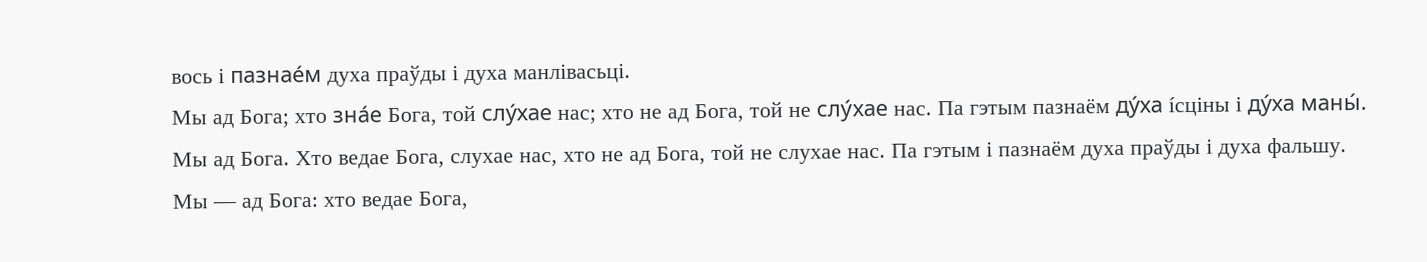вось і пазнае́м духа праўды і духа манлівасьці.
Мы ад Бога; хто зна́е Бога, той слу́хае нас; хто не ад Бога, той не слу́хае нас. Па гэтым пазнаём ду́ха íсціны і ду́ха маны́.
Мы ад Бога. Хто ведае Бога, слухае нас, хто не ад Бога, той не слухае нас. Па гэтым і пазнаём духа праўды і духа фальшу.
Мы — ад Бога: хто ведае Бога,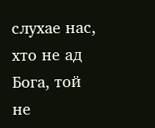слухае нас, хто не ад Бога, той не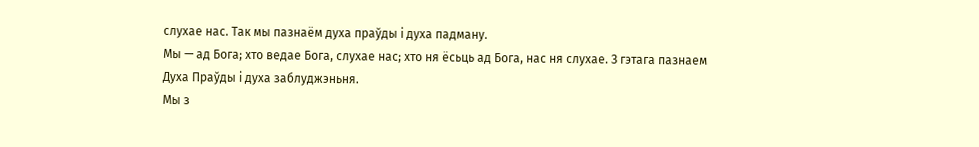слухае нас. Так мы пазнаём духа праўды і духа падману.
Мы — ад Бога; хто ведае Бога, слухае нас; хто ня ёсьць ад Бога, нас ня слухае. З гэтага пазнаем Духа Праўды і духа заблуджэньня.
Мы з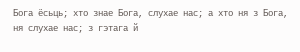Бога ёсьць; хто знае Бога, слухае нас; а хто ня з Бога, ня слухае нас; з гэтага й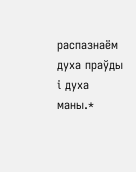распазнаём духа праўды і духа маны.*